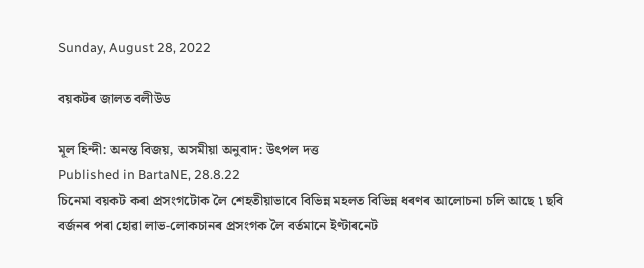Sunday, August 28, 2022

বয়কটৰ জালত বলীউড

মূল হিন্দী: অনন্ত বিজয়, অসমীয়া অনুবাদ: উৎপল দত্ত
Published in BartaNE, 28.8.22
চিনেমা বয়কট কৰা প্ৰসংগটোক লৈ শেহতীয়াভাবে বিভিন্ন মহলত বিভিন্ন ধৰণৰ আলোচনা চলি আছে ৷ ছবি বৰ্জনৰ পৰা হোৱা লাভ-লোকচানৰ প্ৰসংগক লৈ বৰ্তমানে ইণ্টাৰনেট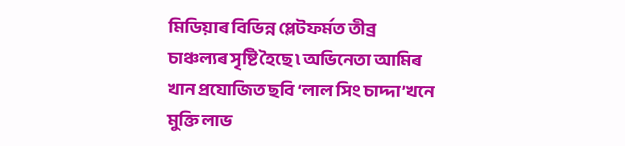মিডিয়াৰ বিভিন্ন প্লেটফৰ্মত তীব্ৰ চাঞ্চল্যৰ সৃষ্টি হৈছে ৷ অভিনেতা আমিৰ খান প্ৰযোজিত ছবি ‘লাল সিং চাদ্দা’খনে মুক্তি লাভ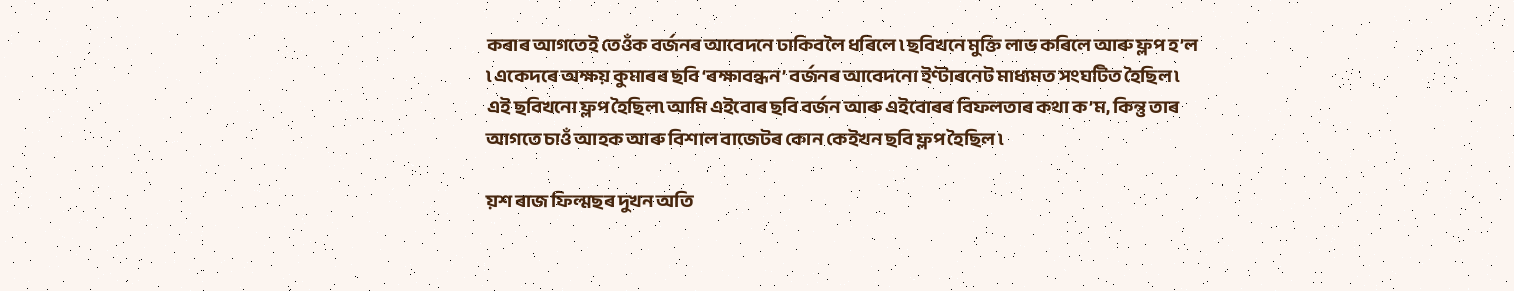কৰাৰ আগতেই তেওঁক বৰ্জনৰ আবেদনে ঢাকিবলৈ ধৰিলে ৷ ছবিখনে মুক্তি লাভ কৰিলে আৰু ফ্লপ হ’ল ৷ একেদৰে অক্ষয় কুমাৰৰ ছবি ‘ৰক্ষাবন্ধন’ বৰ্জনৰ আবেদনো ইণ্টাৰনেট মাধ্যমত সংঘটিত হৈছিল ৷ এই ছবিখনো ফ্লপ হৈছিল৷ আমি এইবোৰ ছবি বৰ্জন আৰু এইবোৰৰ বিফলতাৰ কথা ক’ম, কিন্তু তাৰ আগতে চাওঁ আহক আৰু বিশাল বাজেটৰ কোন কেইখন ছবি ফ্লপ হৈছিল ৷

য়শ ৰাজ ফিল্মছৰ দুখন অতি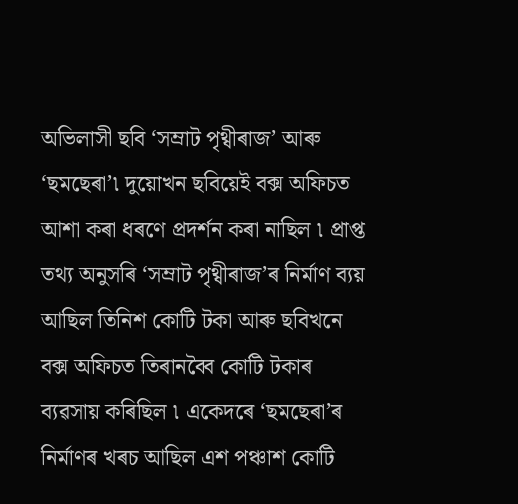অভিলাসী ছবি ‘সম্ৰাট পৃথ্বীৰাজ’ আৰু ‘ছমছেৰা’৷ দুয়োখন ছবিয়েই বক্স অফিচত আশা কৰা ধৰণে প্ৰদৰ্শন কৰা নাছিল ৷ প্ৰাপ্ত তথ্য অনুসৰি ‘সম্ৰাট পৃথ্বীৰাজ’ৰ নিৰ্মাণ ব্যয় আছিল তিনিশ কোটি টকা আৰু ছবিখনে বক্স অফিচত তিৰানব্বৈ কোটি টকাৰ ব্যৱসায় কৰিছিল ৷ একেদৰে ‘ছমছেৰা’ৰ নিৰ্মাণৰ খৰচ আছিল এশ পঞ্চাশ কোটি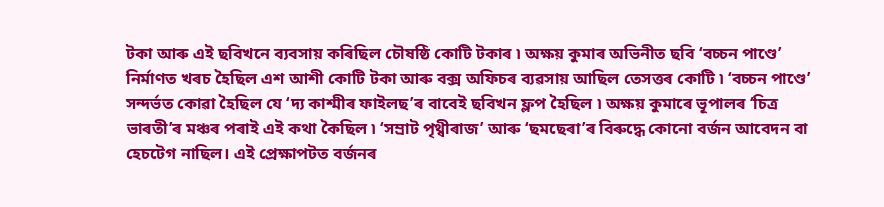টকা আৰু এই ছবিখনে ব্যবসায় কৰিছিল চৌষষ্ঠি কোটি টকাৰ ৷ অক্ষয় কুমাৰ অভিনীত ছবি ‘বচ্চন পাণ্ডে’ নিৰ্মাণত খৰচ হৈছিল এশ আশী কোটি টকা আৰু বক্স অফিচৰ ব্যৱসায় আছিল তেসত্তৰ কোটি ৷ ‘বচ্চন পাণ্ডে’ সন্দৰ্ভত কোৱা হৈছিল যে ‘দ্য কাশ্মীৰ ফাইলছ’ৰ বাবেই ছবিখন ফ্লপ হৈছিল ৷ অক্ষয় কুমাৰে ভূপালৰ ‘চিত্ৰ ভাৰতী’ৰ মঞ্চৰ পৰাই এই কথা কৈছিল ৷ ‘সম্ৰাট পৃথ্বীৰাজ’ আৰু ‘ছমছেৰা’ৰ বিৰুদ্ধে কোনো বৰ্জন আবেদন বা হেচটেগ নাছিল। এই প্ৰেক্ষাপটত বৰ্জনৰ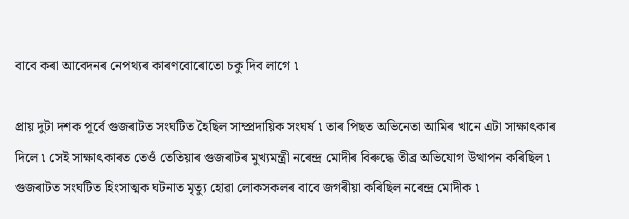বাবে কৰা আবেদনৰ নেপথ্যৰ কাৰণবোৰোতো চকু দিব লাগে ৷

প্ৰায় দুটা দশক পূৰ্বে গুজৰাটত সংঘটিত হৈছিল সাম্প্ৰদায়িক সংঘৰ্ষ ৷ তাৰ পিছত অভিনেতা আমিৰ খানে এটা সাক্ষাৎকাৰ দিলে ৷ সেই সাক্ষাৎকাৰত তেওঁ তেতিয়াৰ গুজৰাটৰ মুখ্যমন্ত্ৰী নৰেন্দ্ৰ মোদীৰ বিৰুদ্ধে তীব্ৰ অভিযোগ উত্থাপন কৰিছিল ৷ গুজৰাটত সংঘটিত হিংসাত্মক ঘটনাত মৃত্যু হোৱা লোকসকলৰ বাবে জগৰীয়া কৰিছিল নৰেন্দ্ৰ মোদীক ৷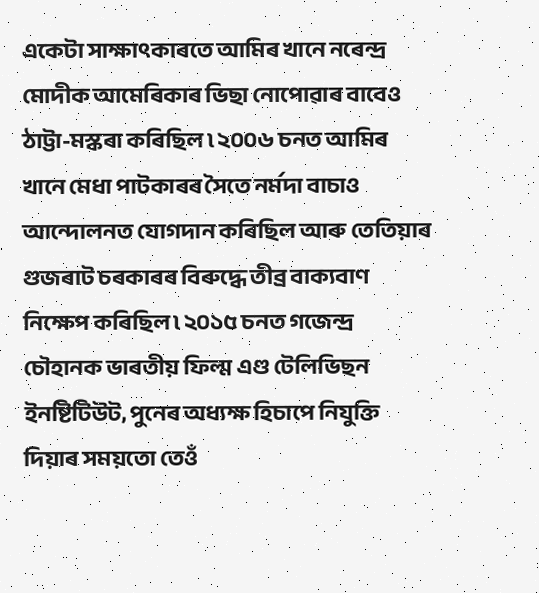একেটা সাক্ষাৎকাৰতে আমিৰ খানে নৰেন্দ্ৰ মোদীক আমেৰিকাৰ ভিছা নোপোৱাৰ বাবেও ঠাট্টা-মস্কৰা কৰিছিল ৷ ২০০৬ চনত আমিৰ খানে মেধা পাটকাৰৰ সৈতে নৰ্মদা বাচাও আন্দোলনত যোগদান কৰিছিল আৰু তেতিয়াৰ গুজৰাট চৰকাৰৰ বিৰুদ্ধে তীব্ৰ বাক্যবাণ নিক্ষেপ কৰিছিল ৷ ২০১৫ চনত গজেন্দ্ৰ চৌহানক ভাৰতীয় ফিল্ম এণ্ড টেলিভিছন ইনষ্টিটিউট, পুনেৰ অধ্যক্ষ হিচাপে নিযুক্তি দিয়াৰ সময়তো তেওঁ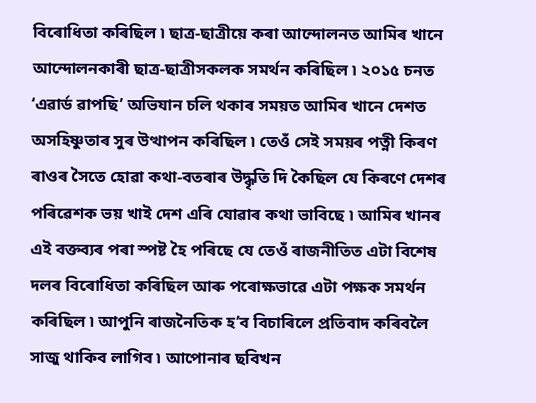বিৰোধিতা কৰিছিল ৷ ছাত্ৰ-ছাত্ৰীয়ে কৰা আন্দোলনত আমিৰ খানে আন্দোলনকাৰী ছাত্ৰ-ছাত্ৰীসকলক সমৰ্থন কৰিছিল ৷ ২০১৫ চনত  ‘এৱাৰ্ড ৱাপছি’ অভিযান চলি থকাৰ সময়ত আমিৰ খানে দেশত অসহিষ্ণুতাৰ সুৰ উত্থাপন কৰিছিল ৷ তেওঁ সেই সময়ৰ পত্নী কিৰণ ৰাওৰ সৈতে হোৱা কথা-বতৰাৰ উদ্ধৃতি দি কৈছিল যে কিৰণে দেশৰ পৰিৱেশক ভয় খাই দেশ এৰি যোৱাৰ কথা ভাবিছে ৷ আমিৰ খানৰ এই বক্তব্যৰ পৰা স্পষ্ট হৈ পৰিছে যে তেওঁ ৰাজনীতিত এটা বিশেষ দলৰ বিৰোধিতা কৰিছিল আৰু পৰোক্ষভাৱে এটা পক্ষক সমৰ্থন কৰিছিল ৷ আপুনি ৰাজনৈতিক হ’ব বিচাৰিলে প্ৰতিবাদ কৰিবলৈ সাজু থাকিব লাগিব ৷ আপোনাৰ ছবিখন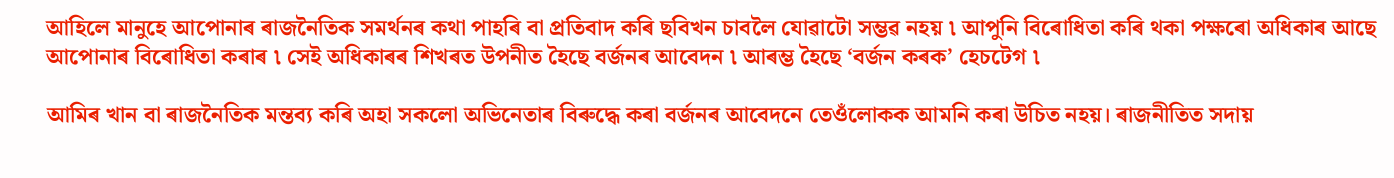আহিলে মানুহে আপোনাৰ ৰাজনৈতিক সমৰ্থনৰ কথা পাহৰি বা প্ৰতিবাদ কৰি ছবিখন চাবলৈ যোৱাটো সম্ভৱ নহয় ৷ আপুনি বিৰোধিতা কৰি থকা পক্ষৰো অধিকাৰ আছে আপোনাৰ বিৰোধিতা কৰাৰ ৷ সেই অধিকাৰৰ শিখৰত উপনীত হৈছে বৰ্জনৰ আবেদন ৷ আৰম্ভ হৈছে ‘বৰ্জন কৰক’ হেচটেগ ৷

আমিৰ খান বা ৰাজনৈতিক মন্তব্য কৰি অহা সকলো অভিনেতাৰ বিৰুদ্ধে কৰা বৰ্জনৰ আবেদনে তেওঁলোকক আমনি কৰা উচিত নহয়। ৰাজনীতিত সদায়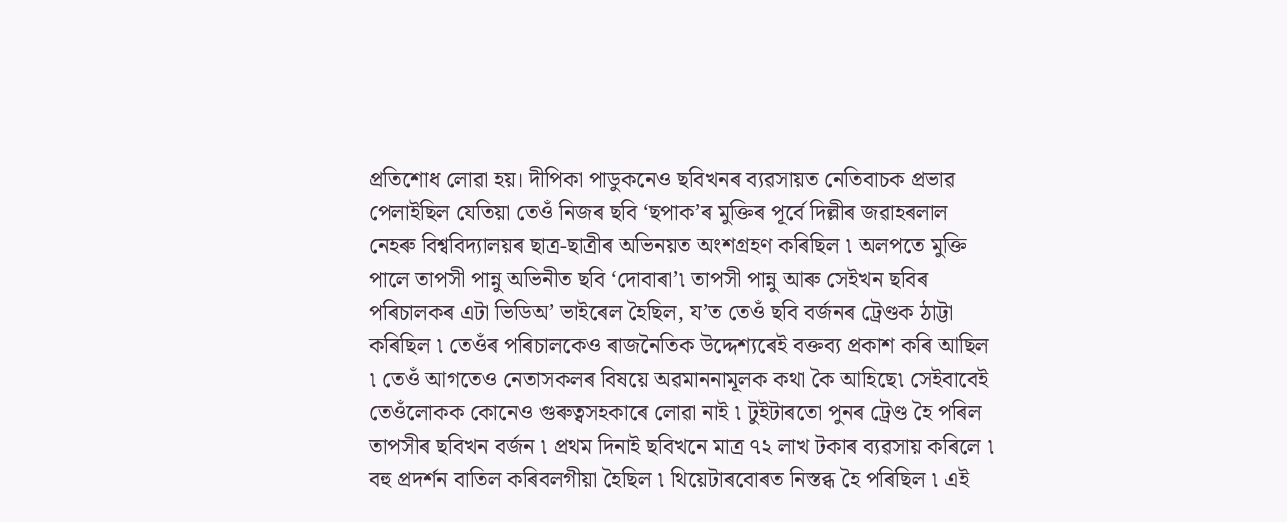প্ৰতিশোধ লোৱা হয়। দীপিকা পাডুকনেও ছবিখনৰ ব্যৱসায়ত নেতিবাচক প্ৰভাৱ পেলাইছিল যেতিয়া তেওঁ নিজৰ ছবি ‘ছপাক’ৰ মুক্তিৰ পূৰ্বে দিল্লীৰ জৱাহৰলাল নেহৰু বিশ্ববিদ্যালয়ৰ ছাত্ৰ-ছাত্ৰীৰ অভিনয়ত অংশগ্ৰহণ কৰিছিল ৷ অলপতে মুক্তি পালে তাপসী পান্নু অভিনীত ছবি ‘দোবাৰা’৷ তাপসী পান্নু আৰু সেইখন ছবিৰ পৰিচালকৰ এটা ভিডিঅ’ ভাইৰেল হৈছিল, য’ত তেওঁ ছবি বৰ্জনৰ ট্ৰেণ্ডক ঠাট্টা কৰিছিল ৷ তেওঁৰ পৰিচালকেও ৰাজনৈতিক উদ্দেশ্যৰেই বক্তব্য প্ৰকাশ কৰি আছিল ৷ তেওঁ আগতেও নেতাসকলৰ বিষয়ে অৱমাননামূলক কথা কৈ আহিছে৷ সেইবাবেই তেওঁলোকক কোনেও গুৰুত্বসহকাৰে লোৱা নাই ৷ টুইটাৰতো পুনৰ ট্ৰেণ্ড হৈ পৰিল তাপসীৰ ছবিখন বৰ্জন ৷ প্ৰথম দিনাই ছবিখনে মাত্ৰ ৭২ লাখ টকাৰ ব্যৱসায় কৰিলে ৷ বহু প্ৰদৰ্শন বাতিল কৰিবলগীয়া হৈছিল ৷ থিয়েটাৰবোৰত নিস্তব্ধ হৈ পৰিছিল ৷ এই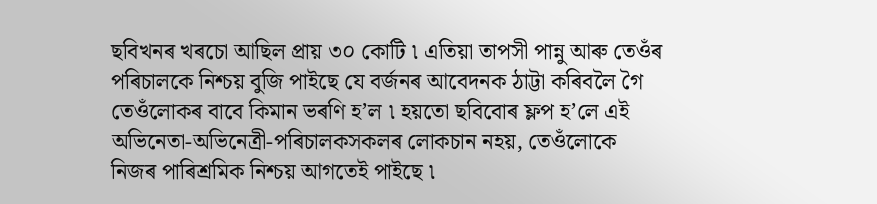ছবিখনৰ খৰচো আছিল প্ৰায় ৩০ কোটি ৷ এতিয়া তাপসী পান্নু আৰু তেওঁৰ পৰিচালকে নিশ্চয় বুজি পাইছে যে বৰ্জনৰ আবেদনক ঠাট্টা কৰিবলৈ গৈ তেওঁলোকৰ বাবে কিমান ভৰণি হ’ল ৷ হয়তো ছবিবোৰ ফ্লপ হ’লে এই অভিনেতা-অভিনেত্ৰী-পৰিচালকসকলৰ লোকচান নহয়, তেওঁলোকে নিজৰ পাৰিশ্ৰমিক নিশ্চয় আগতেই পাইছে ৷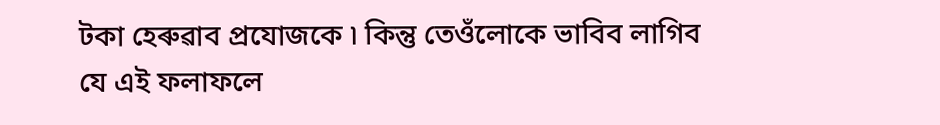টকা হেৰুৱাব প্ৰযোজকে ৷ কিন্তু তেওঁলোকে ভাবিব লাগিব যে এই ফলাফলে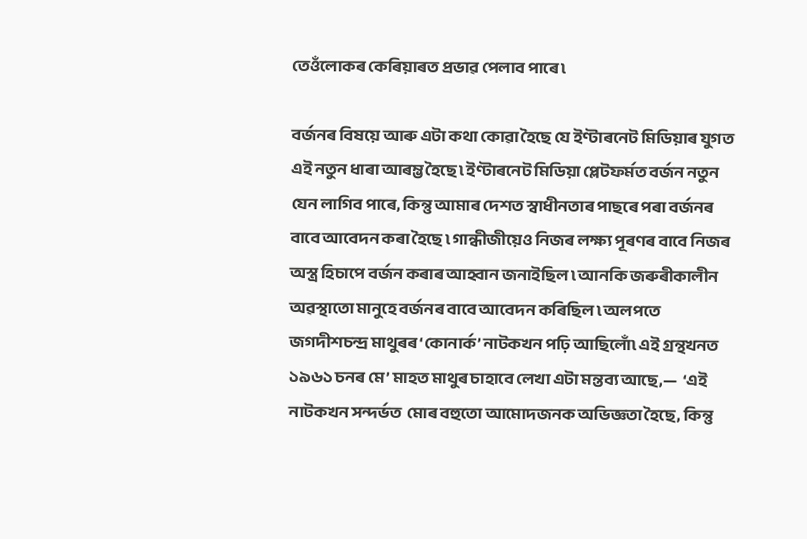তেওঁলোকৰ কেৰিয়াৰত প্ৰভাৱ পেলাব পাৰে ৷

বৰ্জনৰ বিষয়ে আৰু এটা কথা কোৱা হৈছে যে ইণ্টাৰনেট মিডিয়াৰ যুগত এই নতুন ধাৰা আৰম্ভ হৈছে ৷ ইণ্টাৰনেট মিডিয়া প্লেটফৰ্মত বৰ্জন নতুন যেন লাগিব পাৰে, কিন্তু আমাৰ দেশত স্বাধীনতাৰ পাছৰে পৰা বৰ্জনৰ বাবে আবেদন কৰা হৈছে ৷ গান্ধীজীয়েও নিজৰ লক্ষ্য পূৰণৰ বাবে নিজৰ অস্ত্ৰ হিচাপে বৰ্জন কৰাৰ আহ্বান জনাইছিল ৷ আনকি জৰুৰীকালীন অৱস্থাতো মানুহে বৰ্জনৰ বাবে আবেদন কৰিছিল ৷ অলপতে জগদীশচন্দ্ৰ মাথুৰৰ ‘কোনাৰ্ক’ নাটকখন পঢ়ি আছিলোঁ৷ এই গ্ৰন্থখনত ১৯৬১ চনৰ মে’ মাহত মাথুৰ চাহাবে লেখা এটা মন্তব্য আছে,—  ‘এই নাটকখন সন্দৰ্ভত  মোৰ বহুতো আমোদজনক অভিজ্ঞতা হৈছে, কিন্তু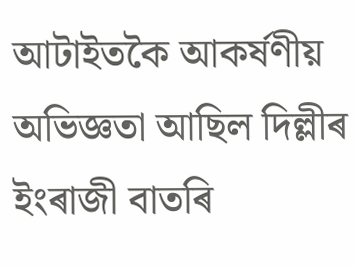আটাইতকৈ আকৰ্ষণীয় অভিজ্ঞতা আছিল দিল্লীৰ ইংৰাজী বাতৰি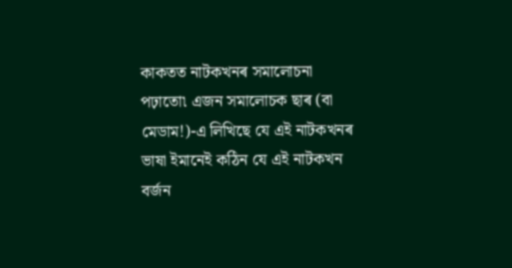কাকতত নাটকখনৰ সমালোচনা পঢ়াতো৷ এজন সমালোচক ছাৰ (বা মেডাম!)-এ লিখিছে যে এই নাটকখনৰ ভাষা ইমানেই কঠিন যে এই নাটকখন বৰ্জন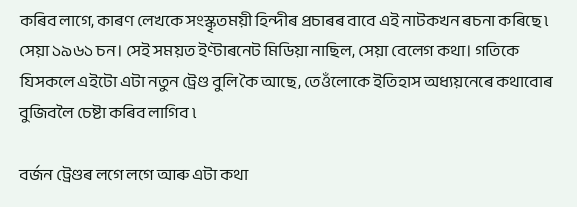কৰিব লাগে, কাৰণ লেখকে সংস্কৃতময়ী হিন্দীৰ প্ৰচাৰৰ বাবে এই নাটকখন ৰচনা কৰিছে ৷ সেয়া ১৯৬১ চন। সেই সময়ত ইণ্টাৰনেট মিডিয়া নাছিল, সেয়া বেলেগ কথা। গতিকে যিসকলে এইটো এটা নতুন ট্ৰেণ্ড বুলি কৈ আছে, তেওঁলোকে ইতিহাস অধ্যয়নেৰে কথাবোৰ বুজিবলৈ চেষ্টা কৰিব লাগিব ৷

বৰ্জন ট্ৰেণ্ডৰ লগে লগে আৰু এটা কথা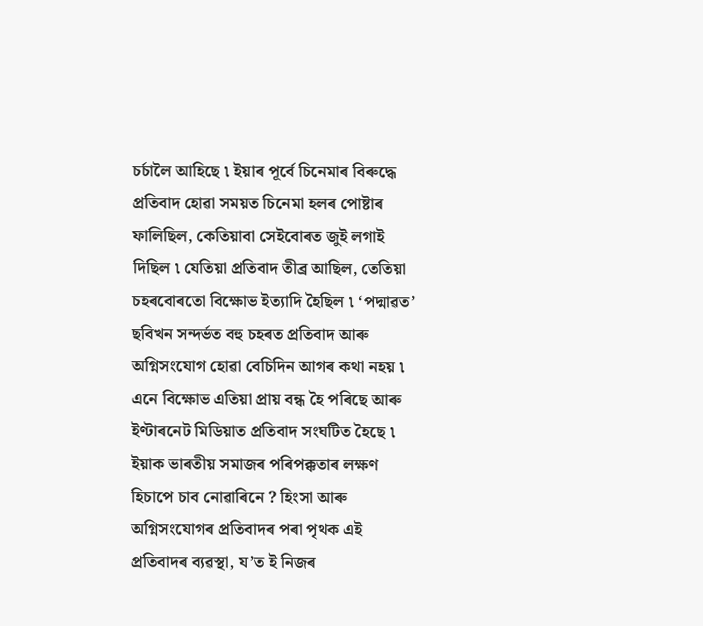চৰ্চালৈ আহিছে ৷ ইয়াৰ পূৰ্বে চিনেমাৰ বিৰুদ্ধে প্ৰতিবাদ হোৱা সময়ত চিনেমা হলৰ পোষ্টাৰ ফালিছিল, কেতিয়াবা সেইবোৰত জুই লগাই দিছিল ৷ যেতিয়া প্ৰতিবাদ তীব্ৰ আছিল, তেতিয়া চহৰবোৰতো বিক্ষোভ ইত্যাদি হৈছিল ৷ ‘পদ্মাৱত’ ছবিখন সন্দৰ্ভত বহু চহৰত প্ৰতিবাদ আৰু অগ্নিসংযোগ হোৱা বেচিদিন আগৰ কথা নহয় ৷ এনে বিক্ষোভ এতিয়া প্ৰায় বন্ধ হৈ পৰিছে আৰু ইণ্টাৰনেট মিডিয়াত প্ৰতিবাদ সংঘটিত হৈছে ৷ ইয়াক ভাৰতীয় সমাজৰ পৰিপক্কতাৰ লক্ষণ হিচাপে চাব নোৱাৰিনে ? হিংসা আৰু অগ্নিসংযোগৰ প্ৰতিবাদৰ পৰা পৃথক এই প্ৰতিবাদৰ ব্যৱস্থা, য’ত ই নিজৰ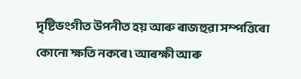দৃষ্টিভংগীত উপনীত হয় আৰু ৰাজহুৱা সম্পত্তিৰো কোনো ক্ষতি নকৰে ৷ আৰক্ষী আৰু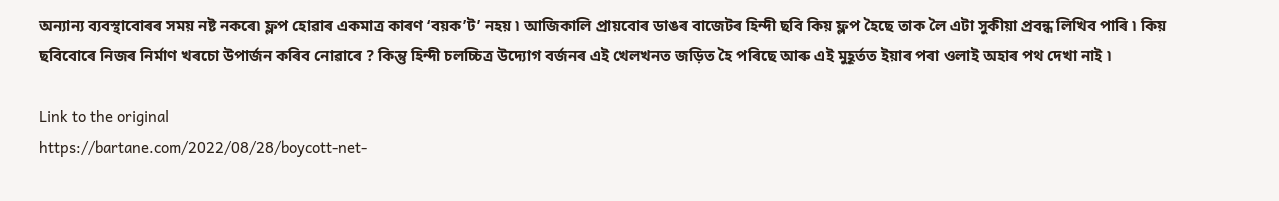অন্যান্য ব্যবস্থাবোৰৰ সময় নষ্ট নকৰে৷ ফ্লপ হোৱাৰ একমাত্ৰ কাৰণ ‘বয়ক’ট’ নহয় ৷ আজিকালি প্ৰায়বোৰ ডাঙৰ বাজেটৰ হিন্দী ছবি কিয় ফ্লপ হৈছে তাক লৈ এটা সুকীয়া প্ৰবন্ধ লিখিব পাৰি ৷ কিয় ছবিবোৰে নিজৰ নিৰ্মাণ খৰচো উপাৰ্জন কৰিব নোৱাৰে ? কিন্তু হিন্দী চলচ্চিত্ৰ উদ্যোগ বৰ্জনৰ এই খেলখনত জড়িত হৈ পৰিছে আৰু এই মুহূৰ্তত ইয়াৰ পৰা ওলাই অহাৰ পথ দেখা নাই ৷

Link to the original
https://bartane.com/2022/08/28/boycott-net-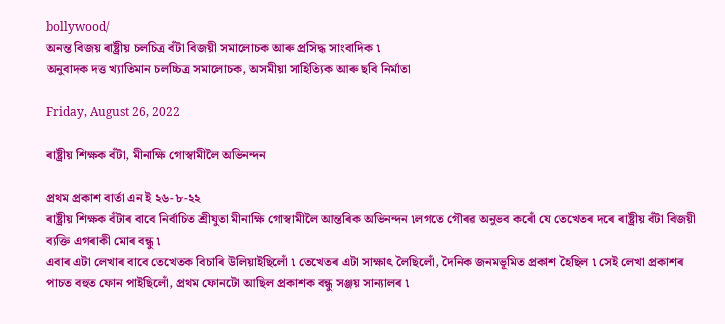bollywood/
অনন্ত বিজয় ৰাষ্ট্ৰীয় চলচিত্ৰ বঁটা বিজয়ী সমালোচক আৰু প্ৰসিদ্ধ সাংবাদিক ৷
অনুবাদক দত্ত খ্যাতিমান চলচ্চিত্ৰ সমালোচক, অসমীয়া সাহিত্যিক আৰু ছবি নিৰ্মাতা

Friday, August 26, 2022

ৰাষ্ট্ৰীয় শিক্ষক বঁটা, মীনাক্ষি গোস্বামীলৈ অভিনন্দন

প্ৰথম প্ৰকাশ বাৰ্তা এন ই ২৬-৮-২২
ৰাষ্ট্ৰীয় শিক্ষক বঁটাৰ বাবে নিৰ্বাচিত শ্ৰীযুতা মীনাক্ষি গোস্বামীলৈ আন্তৰিক অভিনন্দন ৷লগতে গৌৰৱ অনুভব কৰোঁ যে তেখেতৰ দৰে ৰাষ্ট্ৰীয় বঁটা বিজয়ী ব্যক্তি এগৰাকী মোৰ বন্ধু ৷
এবাৰ এটা লেখাৰ বাবে তেখেতক বিচাৰি উলিয়াইছিলোঁ ৷ তেখেতৰ এটা সাক্ষাৎ লৈছিলোঁ, দৈনিক জনমভূমিত প্ৰকাশ হৈছিল ৷ সেই লেখা প্ৰকাশৰ পাচত বহুত ফোন পাইছিলোঁ, প্ৰথম ফোনটো আছিল প্ৰকাশক বন্ধু সঞ্জয় সান্যালৰ ৷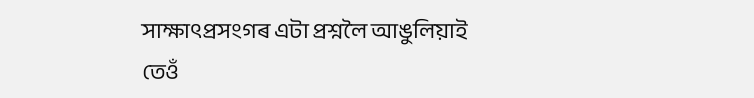সাক্ষাৎপ্ৰসংগৰ এটা প্ৰশ্নলৈ আঙুলিয়াই তেওঁ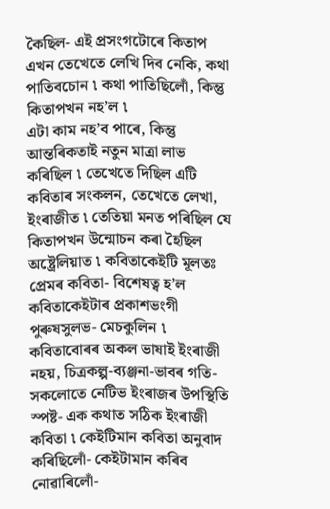কৈছিল- এই প্ৰসংগটোৰে কিতাপ এখন তেখেতে লেখি দিব নেকি, কথা পাতিবচোন ৷ কথা পাতিছিলোঁ, কিন্তু কিতাপখন নহ’ল ৷
এটা কাম নহ’ব পাৰে, কিন্তু আন্তৰিকতাই নতুন মাত্ৰা লাভ কৰিছিল ৷ তেখেতে দিছিল এটি কবিতাৰ সংকলন, তেখেতে লেখা, ইংৰাজীত ৷ তেতিয়া মনত পৰিছিল যে কিতাপখন উন্মোচন কৰা হৈছিল অষ্ট্ৰেলিয়াত ৷ কবিতাকেইটি মূলতঃ প্ৰেমৰ কবিতা- বিশেষত্ব হ’ল কবিতাকেইটাৰ প্ৰকাশভংগী পুৰুষসুলভ- মেচকুলিন ৷  কবিতাবোৰৰ অকল ভাষাই ইংৰাজী নহয়, চিত্ৰকল্প-ব্যঞ্জনা-ভাবৰ গতি- সকলোতে নেটিভ ইংৰাজৰ উপস্থিতি স্পষ্ট- এক কথাত সঠিক ইংৰাজী কবিতা ৷ কেইটিমান কবিতা অনুবাদ কৰিছিলোঁ- কেইটামান কৰিব নোৱাৰিলোঁ-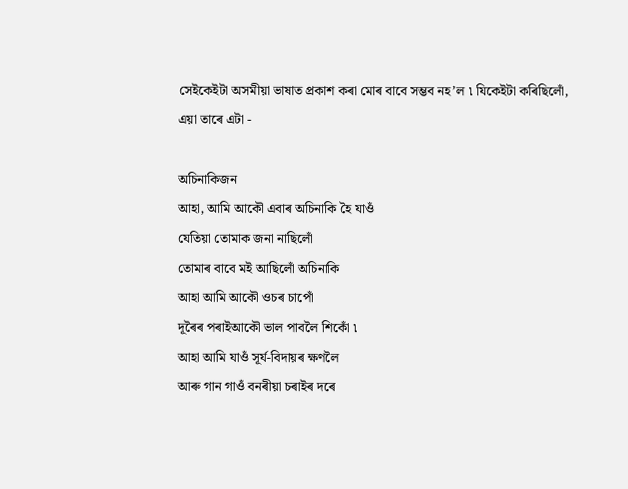সেইকেইটা অসমীয়া ভাষাত প্ৰকাশ কৰা মোৰ বাবে সম্ভব নহ’ল ৷ যিকেইটা কৰিছিলোঁ, এয়া তাৰে এটা -

অচিনাকিজন
আহা, আমি আকৌ এবাৰ অচিনাকি হৈ যাওঁ
যেতিয়া তোমাক জনা নাছিলোঁ
তোমাৰ বাবে মই আছিলোঁ অচিনাকি
আহা আমি আকৌ ওচৰ চাপোঁ
দূৰৈৰ পৰাইআকৌ ভাল পাবলৈ শিকোঁ ৷
আহা আমি যাওঁ সূৰ্য-বিদায়ৰ ক্ষণলৈ
আৰু গান গাওঁ বনৰীয়া চৰাইৰ দৰে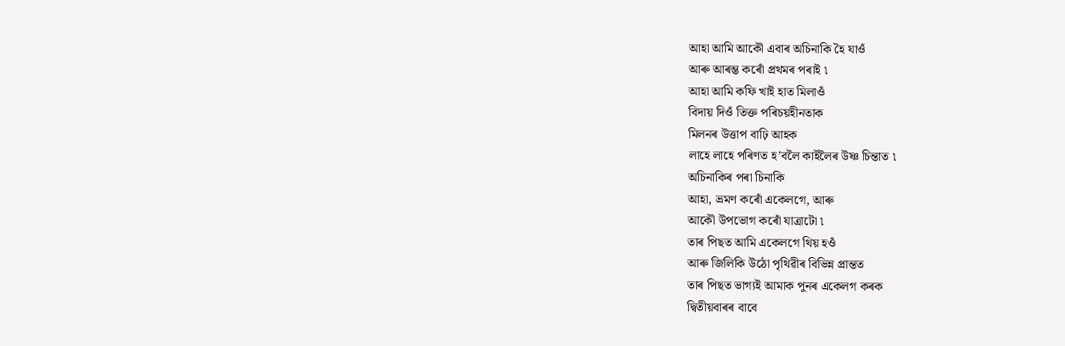আহা আমি আকৌ এবাৰ অচিনাকি হৈ যাওঁ
আৰু আৰম্ভ কৰোঁ প্ৰথমৰ পৰাই ৷
আহা আমি কফি খাই হাত মিলাওঁ
বিদায় দিওঁ তিক্ত পৰিচয়হীনতাক
মিলনৰ উত্তাপ বাঢ়ি আহক
লাহে লাহে পৰিণত হ’বলৈ কাইলৈৰ উষ্ণ চিন্তাত ৷
অচিনাকিৰ পৰা চিনাকি
আহা, ভ্ৰমণ কৰোঁ একেলগে, আৰু
আকৌ উপভোগ কৰোঁ যাত্ৰাটো ৷
তাৰ পিছত আমি একেলগে থিয় হওঁ
আৰু জিলিকি উঠো পৃথিৱীৰ বিভিন্ন প্ৰান্তত
তাৰ পিছত ভাগ্যই আমাক পুনৰ একেলগ কৰক
দ্বিতীয়বাৰৰ বাবে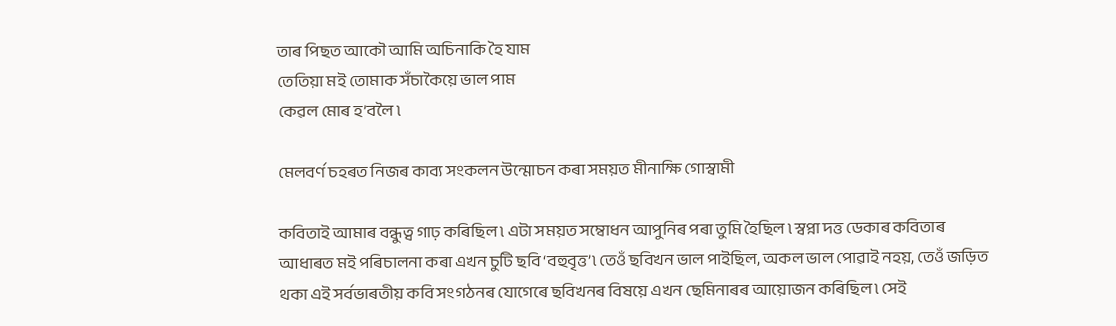তাৰ পিছত আকৌ আমি অচিনাকি হৈ যাম
তেতিয়া মই তোমাক সঁচাকৈয়ে ভাল পাম
কেৱল মোৰ হ’বলৈ ৷

মেলবৰ্ণ চহৰত নিজৰ কাব্য সংকলন উন্মোচন কৰা সময়ত মীনাক্ষি গোস্বামী

কবিতাই আমাৰ বন্ধুত্ব গাঢ় কৰিছিল ৷ এটা সময়ত সম্বোধন আপুনিৰ পৰা তুমি হৈছিল ৷ স্বপ্না দত্ত ডেকাৰ কবিতাৰ আধাৰত মই পৰিচালনা কৰা এখন চুটি ছবি ‘বহুবৃত্ত’৷ তেওঁ ছবিখন ভাল পাইছিল, অকল ভাল পোৱাই নহয়, তেওঁ জড়িত থকা এই সৰ্বভাৰতীয় কবি সংগঠনৰ যোগেৰে ছবিখনৰ বিষয়ে এখন ছেমিনাৰৰ আয়োজন কৰিছিল ৷ সেই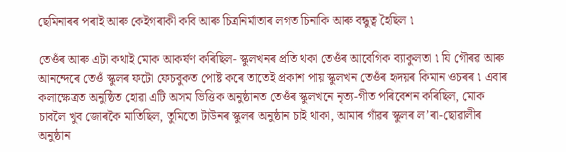ছেমিনাৰৰ পৰাই আৰু কেইগৰাকী কবি আৰু চিত্ৰনিৰ্মাতাৰ লগত চিনাকি আৰু বন্ধুত্ব হৈছিল ৷

তেওঁৰ আৰু এটা কথাই মোক আকৰ্ষণ কৰিছিল- স্কুলখনৰ প্ৰতি থকা তেওঁৰ আবেগিক ব্যাকুলতা ৷ যি গৌৰৱ আৰু আনন্দেৰে তেওঁ স্কুলৰ ফটো ফেচবুকত পোষ্ট কৰে তাতেই প্ৰকাশ পায় স্কুলখন তেওঁৰ হৃদয়ৰ কিমান ওচৰৰ ৷ এবাৰ কলাক্ষেত্ৰত অনুষ্ঠিত হোৱা এটি অসম ভিত্তিক অনুষ্ঠানত তেওঁৰ স্কুলখনে নৃত্য-গীত পৰিবেশন কৰিছিল, মোক চাবলৈ খুব জোৰকৈ মাতিছিল, তুমিতো টাউনৰ স্কুলৰ অনুষ্ঠান চাই থাকা, আমাৰ গাঁৱৰ স্কুলৰ ল’ৰা-ছোৱালীৰ অনুষ্ঠান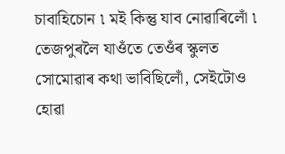চাবাহিচোন ৷ মই কিন্তু যাব নোৱাৰিলোঁ ৷ তেজপুৰলৈ যাওঁতে তেওঁৰ স্কুলত সোমোৱাৰ কথা ভাবিছিলোঁ, সেইটোও হোৱা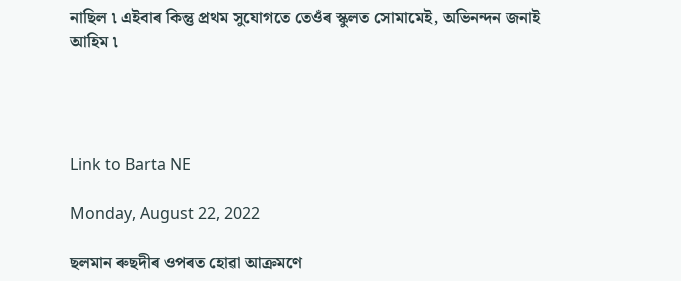নাছিল ৷ এইবাৰ কিন্তু প্ৰথম সুযোগতে তেওঁৰ স্কুলত সোমামেই, অভিনন্দন জনাই আহিম ৷




Link to Barta NE

Monday, August 22, 2022

ছলমান ৰুছদীৰ ওপৰত হোৱা আক্ৰমণে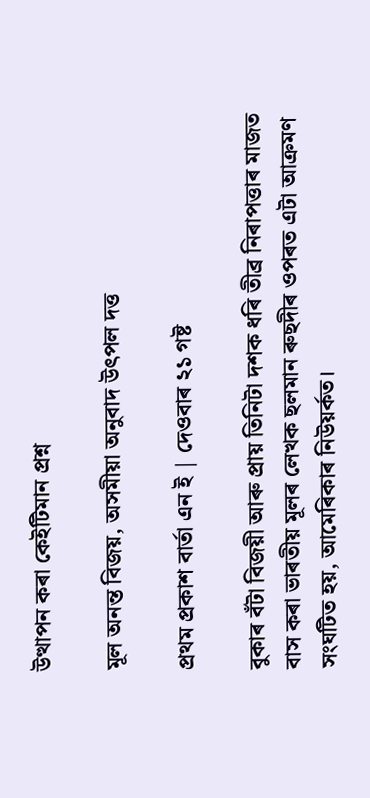উত্থাপন কৰা কেইটিমান প্ৰশ্ন

মূল অনন্ত বিজয়, অসমীয়া অনুবাদ উৎপল দত্ত

প্ৰথম প্ৰকাশ বাৰ্তা এন ই | দেওবাৰ ২১ গষ্ট

বুকাৰ বঁটা বিজয়ী আৰু প্ৰায় তিনিটা দশক ধৰি তীব্ৰ নিৰাপত্তাৰ মাজত বাস কৰা ভাৰতীয় মূলৰ লেখক ছলমান ৰুছদীৰ ওপৰত এটা আক্ৰমণ সংঘটিত হয়, আমেৰিকাৰ নিউয়ৰ্কত।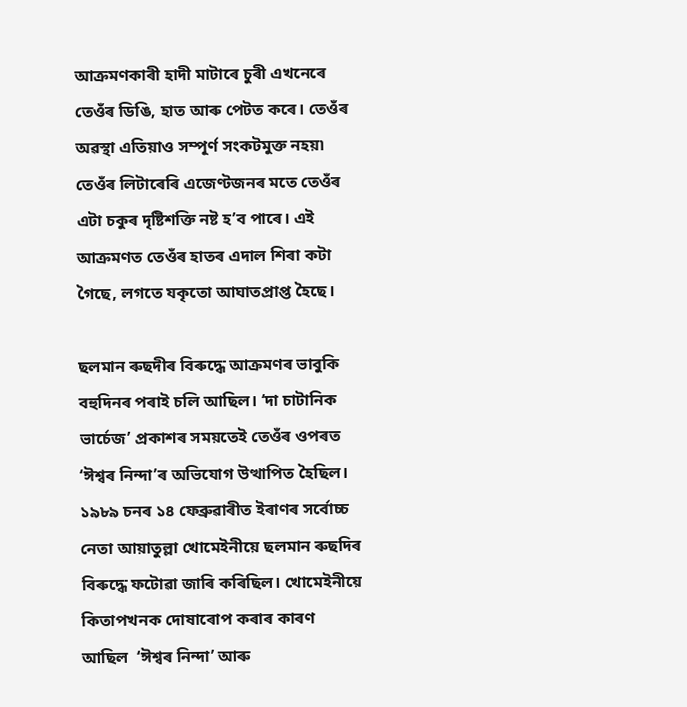আক্ৰমণকাৰী হাদী মাটাৰে চুৰী এখনেৰে তেওঁৰ ডিঙি, হাত আৰু পেটত কৰে। তেওঁৰ অৱস্থা এতিয়াও সম্পূৰ্ণ সংকটমুক্ত নহয়৷ তেওঁৰ লিটাৰেৰি এজেণ্টজনৰ মতে তেওঁৰ এটা চকুৰ দৃষ্টিশক্তি নষ্ট হ’ব পাৰে। এই আক্ৰমণত তেওঁৰ হাতৰ এদাল শিৰা কটা গৈছে, লগতে যকৃতো আঘাতপ্ৰাপ্ত হৈছে।

ছলমান ৰুছদীৰ বিৰুদ্ধে আক্ৰমণৰ ভাবুকি বহুদিনৰ পৰাই চলি আছিল। ‘দা চাটানিক ভাৰ্চেজ’ প্ৰকাশৰ সময়তেই তেওঁৰ ওপৰত ‘ঈশ্বৰ নিন্দা’ৰ অভিযোগ উত্থাপিত হৈছিল। ১৯৮৯ চনৰ ১৪ ফেব্ৰুৱাৰীত ইৰাণৰ সৰ্বোচ্চ নেতা আয়াতুল্লা খোমেইনীয়ে ছলমান ৰুছদিৰ বিৰুদ্ধে ফটোৱা জাৰি কৰিছিল। খোমেইনীয়ে কিতাপখনক দোষাৰোপ কৰাৰ কাৰণ আছিল  ‘ঈশ্বৰ নিন্দা’ আৰু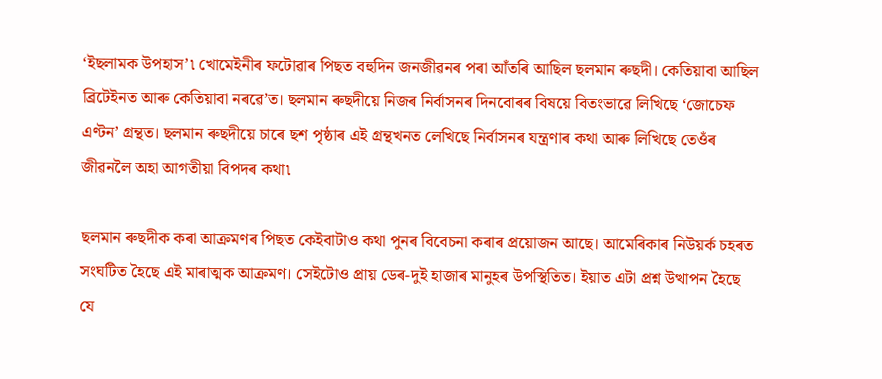‘ইছলামক উপহাস’৷ খোমেইনীৰ ফটোৱাৰ পিছত বহুদিন জনজীৱনৰ পৰা আঁতৰি আছিল ছলমান ৰুছদী। কেতিয়াবা আছিল ব্ৰিটেইনত আৰু কেতিয়াবা নৰৱে’ত। ছলমান ৰুছদীয়ে নিজৰ নিৰ্বাসনৰ দিনবোৰৰ বিষয়ে বিতংভাৱে লিখিছে ‘জোচেফ এণ্টন’ গ্ৰন্থত। ছলমান ৰুছদীয়ে চাৰে ছশ পৃষ্ঠাৰ এই গ্ৰন্থখনত লেখিছে নিৰ্বাসনৰ যন্ত্ৰণাৰ কথা আৰু লিখিছে তেওঁৰ জীৱনলৈ অহা আগতীয়া বিপদৰ কথা৷

ছলমান ৰুছদীক কৰা আক্ৰমণৰ পিছত কেইবাটাও কথা পুনৰ বিবেচনা কৰাৰ প্ৰয়োজন আছে। আমেৰিকাৰ নিউয়ৰ্ক চহৰত সংঘটিত হৈছে এই মাৰাত্মক আক্ৰমণ। সেইটোও প্ৰায় ডেৰ-দুই হাজাৰ মানুহৰ উপস্থিতিত। ইয়াত এটা প্ৰশ্ন উত্থাপন হৈছে যে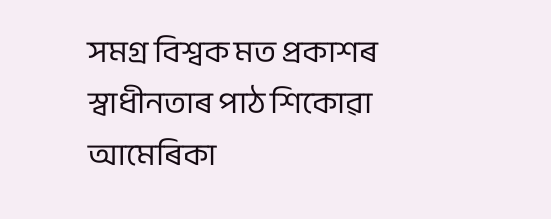সমগ্ৰ বিশ্বক মত প্ৰকাশৰ স্বাধীনতাৰ পাঠ শিকোৱা আমেৰিকা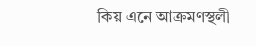কিয় এনে আক্ৰমণস্থলী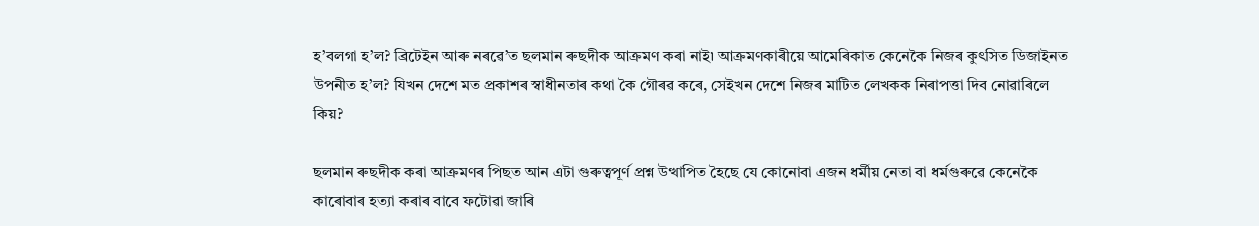হ’বলগা হ’ল? ব্ৰিটেইন আৰু নৰৱে’ত ছলমান ৰুছদীক আক্ৰমণ কৰা নাই৷ আক্ৰমণকাৰীয়ে আমেৰিকাত কেনেকৈ নিজৰ কুৎসিত ডিজাইনত উপনীত হ’ল? যিখন দেশে মত প্ৰকাশৰ স্বাধীনতাৰ কথা কৈ গৌৰৱ কৰে, সেইখন দেশে নিজৰ মাটিত লেখকক নিৰাপত্তা দিব নোৱাৰিলে কিয়?

ছলমান ৰুছদীক কৰা আক্ৰমণৰ পিছত আন এটা গুৰুত্বপূৰ্ণ প্ৰশ্ন উত্থাপিত হৈছে যে কোনোবা এজন ধৰ্মীয় নেতা বা ধৰ্মগুৰুৱে কেনেকৈ কাৰোবাৰ হত্যা কৰাৰ বাবে ফটোৱা জাৰি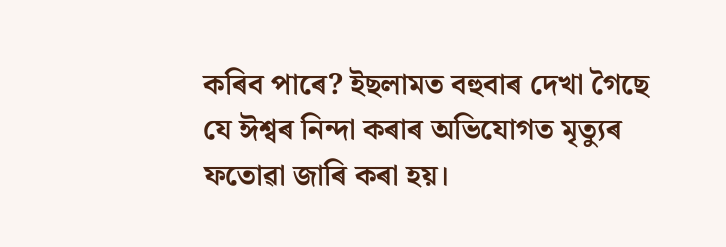কৰিব পাৰে? ইছলামত বহুবাৰ দেখা গৈছে যে ঈশ্বৰ নিন্দা কৰাৰ অভিযোগত মৃত্যুৰ ফতোৱা জাৰি কৰা হয়।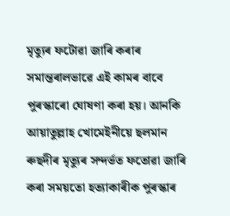মৃত্যুৰ ফটোৱা জাৰি কৰাৰ সমান্তৰালভাৱে এই কামৰ বাবে পুৰস্কাৰো ঘোষণা কৰা হয়। আনকি আয়াতুল্লাহ খোমেইনীয়ে ছলমান ৰুছদীৰ মৃত্যুৰ সন্দৰ্ভত ফতোৱা জাৰি কৰা সময়তো হত্যাকাৰীক পুৰস্কাৰ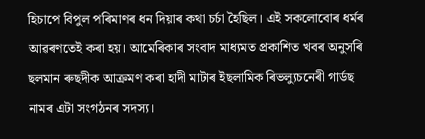হিচাপে বিপুল পৰিমাণৰ ধন দিয়াৰ কথা চৰ্চা হৈছিল। এই সকলোবোৰ ধৰ্মৰ আৱৰণতেই কৰা হয়। আমেৰিকাৰ সংবাদ মাধ্যমত প্ৰকাশিত খবৰ অনুসৰি ছলমান ৰুছদীক আক্ৰমণ কৰা হাদী মাটাৰ ইছলামিক ৰিভল্যুচনেৰী গাৰ্ডছ নামৰ এটা সংগঠনৰ সদস্য।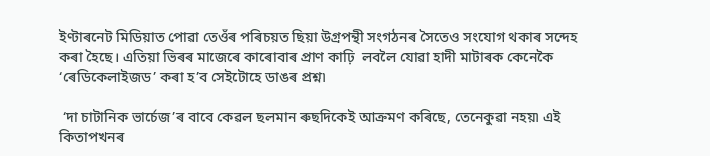ইণ্টাৰনেট মিডিয়াত পোৱা তেওঁৰ পৰিচয়ত ছিয়া উগ্ৰপন্থী সংগঠনৰ সৈতেও সংযোগ থকাৰ সন্দেহ কৰা হৈছে। এতিয়া ভিৰৰ মাজেৰে কাৰোবাৰ প্ৰাণ কাঢ়ি  লবলৈ যোৱা হাদী মাটাৰক কেনেকৈ ‘ৰেডিকেলাইজড’ কৰা হ’ব সেইটোহে ডাঙৰ প্ৰশ্ন৷

 ‘দা চাটানিক ভাৰ্চেজ’ৰ বাবে কেৱল ছলমান ৰুছদিকেই আক্ৰমণ কৰিছে, তেনেকুৱা নহয়৷ এই কিতাপখনৰ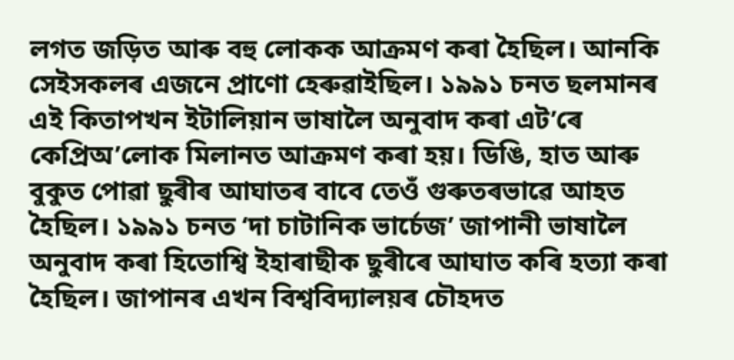লগত জড়িত আৰু বহু লোকক আক্ৰমণ কৰা হৈছিল। আনকি সেইসকলৰ এজনে প্ৰাণো হেৰুৱাইছিল। ১৯৯১ চনত ছলমানৰ এই কিতাপখন ইটালিয়ান ভাষালৈ অনুবাদ কৰা এট’ৰে কেপ্ৰিঅ’লোক মিলানত আক্ৰমণ কৰা হয়। ডিঙি, হাত আৰু বুকুত পোৱা ছুৰীৰ আঘাতৰ বাবে তেওঁ গুৰুতৰভাৱে আহত হৈছিল। ১৯৯১ চনত ‘দা চাটানিক ভাৰ্চেজ’ জাপানী ভাষালৈ অনুবাদ কৰা হিতোশ্বি ইহাৰাছীক ছুৰীৰে আঘাত কৰি হত্যা কৰা হৈছিল। জাপানৰ এখন বিশ্ববিদ্যালয়ৰ চৌহদত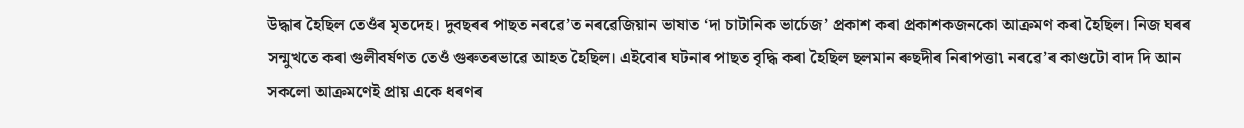উদ্ধাৰ হৈছিল তেওঁৰ মৃতদেহ। দুবছৰৰ পাছত নৰৱে’ত নৰৱেজিয়ান ভাষাত ‘দা চাটানিক ভাৰ্চেজ’ প্ৰকাশ কৰা প্ৰকাশকজনকো আক্ৰমণ কৰা হৈছিল। নিজ ঘৰৰ সন্মুখতে কৰা গুলীবৰ্ষণত তেওঁ গুৰুতৰভাৱে আহত হৈছিল। এইবোৰ ঘটনাৰ পাছত বৃদ্ধি কৰা হৈছিল ছলমান ৰুছদীৰ নিৰাপত্তা৷ নৰৱে’ৰ কাণ্ডটো বাদ দি আন সকলো আক্ৰমণেই প্ৰায় একে ধৰণৰ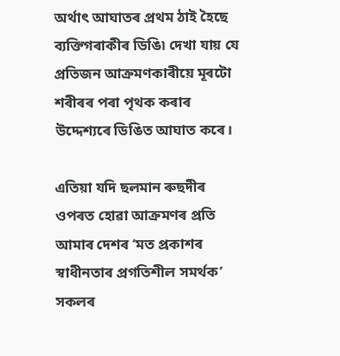অৰ্থাৎ আঘাতৰ প্ৰথম ঠাই হৈছে ব্যক্তিগৰাকীৰ ডিঙি৷ দেখা যায় যে প্ৰতিজন আক্ৰমণকাৰীয়ে মূৰটো শৰীৰৰ পৰা পৃথক কৰাৰ উদ্দেশ্যৰে ডিঙিত আঘাত কৰে।

এতিয়া যদি ছলমান ৰুছদীৰ ওপৰত হোৱা আক্ৰমণৰ প্ৰতি আমাৰ দেশৰ ‘মত প্ৰকাশৰ স্বাধীনতাৰ প্ৰগতিশীল সমৰ্থক’ সকলৰ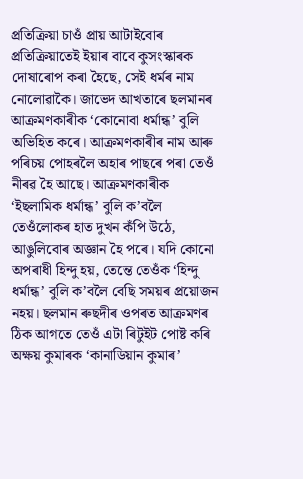প্ৰতিক্ৰিয়া চাওঁ প্ৰায় আটাইবোৰ প্ৰতিক্ৰিয়াতেই ইয়াৰ বাবে কুসংস্কাৰক দোষাৰোপ কৰা হৈছে, সেই ধৰ্মৰ নাম নোলোৱাকৈ। জাভেদ আখতাৰে ছলমানৰ আক্ৰমণকাৰীক ‘কোনোবা ধৰ্মান্ধ’ বুলি অভিহিত কৰে। আক্ৰমণকাৰীৰ নাম আৰু পৰিচয় পোহৰলৈ অহাৰ পাছৰে পৰা তেওঁ নীৰৱ হৈ আছে। আক্ৰমণকাৰীক ‘ইছলামিক ধৰ্মান্ধ’ বুলি ক’বলৈ তেওঁলোকৰ হাত দুখন কঁপি উঠে, আঙুলিবোৰ অজ্ঞান হৈ পৰে। যদি কোনো অপৰাধী হিন্দু হয়, তেন্তে তেওঁক ‘হিন্দু ধৰ্মান্ধ’ বুলি ক’বলৈ বেছি সময়ৰ প্ৰয়োজন নহয়। ছলমান ৰুছদীৰ ওপৰত আক্ৰমণৰ ঠিক আগতে তেওঁ এটা ৰিটুইট পোষ্ট কৰি অক্ষয় কুমাৰক ‘কানাডিয়ান কুমাৰ’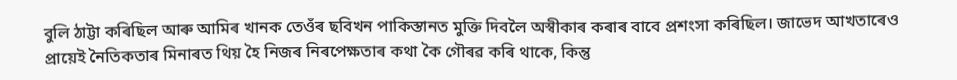বুলি ঠাট্টা কৰিছিল আৰু আমিৰ খানক তেওঁৰ ছবিখন পাকিস্তানত মুক্তি দিবলৈ অস্বীকাৰ কৰাৰ বাবে প্ৰশংসা কৰিছিল। জাভেদ আখতাৰেও প্ৰায়েই নৈতিকতাৰ মিনাৰত থিয় হৈ নিজৰ নিৰপেক্ষতাৰ কথা কৈ গৌৰৱ কৰি থাকে, কিন্তু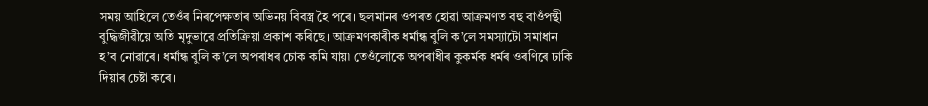সময় আহিলে তেওঁৰ নিৰপেক্ষতাৰ অভিনয় বিবস্ত্ৰ হৈ পৰে। ছলমানৰ ওপৰত হোৱা আক্ৰমণত বহু বাওঁপন্থী বুদ্ধিজীৱীয়ে অতি মৃদুভাৱে প্ৰতিক্ৰিয়া প্ৰকাশ কৰিছে। আক্ৰমণকাৰীক ধৰ্মান্ধ বুলি ক’লে সমস্যাটো সমাধান হ’ব নোৱাৰে। ধৰ্মান্ধ বুলি ক’লে অপৰাধৰ চোক কমি যায়৷ তেওঁলোকে অপৰাধীৰ কুকৰ্মক ধৰ্মৰ ওৰণিৰে ঢাকি দিয়াৰ চেষ্টা কৰে।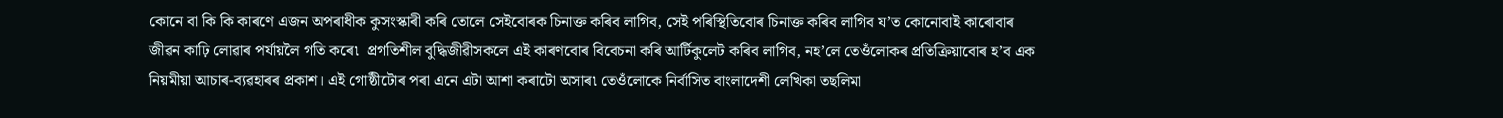কোনে বা কি কি কাৰণে এজন অপৰাধীক কুসংস্কাৰী কৰি তোলে সেইবোৰক চিনাক্ত কৰিব লাগিব, সেই পৰিস্থিতিবোৰ চিনাক্ত কৰিব লাগিব য’ত কোনোবাই কাৰোবাৰ জীৱন কাঢ়ি লোৱাৰ পৰ্যায়লৈ গতি কৰে৷  প্ৰগতিশীল বুদ্ধিজীৱীসকলে এই কাৰণবোৰ বিবেচনা কৰি আৰ্টিকুলেট কৰিব লাগিব, নহ’লে তেওঁলোকৰ প্ৰতিক্ৰিয়াবোৰ হ’ব এক নিয়মীয়া আচাৰ-ব্যৱহাৰৰ প্ৰকাশ। এই গোষ্ঠীটোৰ পৰা এনে এটা আশা কৰাটো অসাৰ৷ তেওঁলোকে নিৰ্বাসিত বাংলাদেশী লেখিকা তছলিমা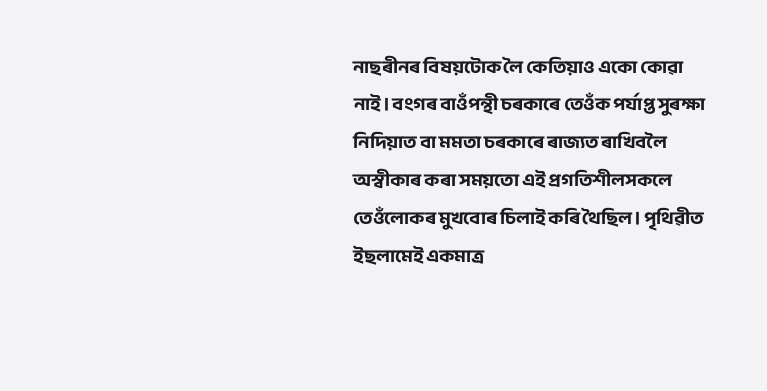নাছৰীনৰ বিষয়টোক লৈ কেতিয়াও একো কোৱা নাই। বংগৰ বাওঁপন্থী চৰকাৰে তেওঁক পৰ্যাপ্ত সুৰক্ষা নিদিয়াত বা মমতা চৰকাৰে ৰাজ্যত ৰাখিবলৈ অস্বীকাৰ কৰা সময়তো এই প্ৰগতিশীলসকলে তেওঁলোকৰ মুখবোৰ চিলাই কৰি থৈছিল। পৃথিৱীত ইছলামেই একমাত্ৰ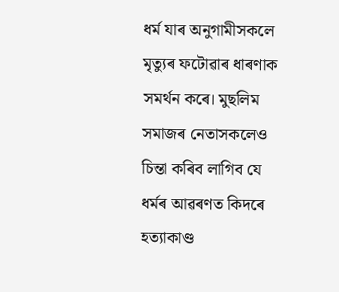ধৰ্ম যাৰ অনুগামীসকলে মৃত্যুৰ ফটোৱাৰ ধাৰণাক সমৰ্থন কৰে। মুছলিম সমাজৰ নেতাসকলেও চিন্তা কৰিব লাগিব যে ধৰ্মৰ আৱৰণত কিদৰে হত্যাকাণ্ড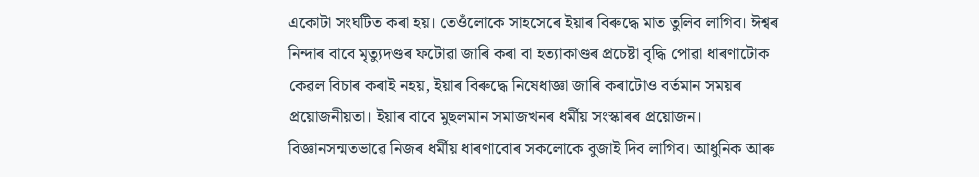একোটা সংঘটিত কৰা হয়। তেওঁলোকে সাহসেৰে ইয়াৰ বিৰুদ্ধে মাত তুলিব লাগিব। ঈশ্বৰ নিন্দাৰ বাবে মৃত্যুদণ্ডৰ ফটোৱা জাৰি কৰা বা হত্যাকাণ্ডৰ প্ৰচেষ্টা বৃদ্ধি পোৱা ধাৰণাটোক কেৱল বিচাৰ কৰাই নহয়, ইয়াৰ বিৰুদ্ধে নিষেধাজ্ঞা জাৰি কৰাটোও বৰ্তমান সময়ৰ প্ৰয়োজনীয়তা। ইয়াৰ বাবে মুছলমান সমাজখনৰ ধৰ্মীয় সংস্কাৰৰ প্ৰয়োজন। বিজ্ঞানসন্মতভাৱে নিজৰ ধৰ্মীয় ধাৰণাবোৰ সকলোকে বুজাই দিব লাগিব। আধুনিক আৰু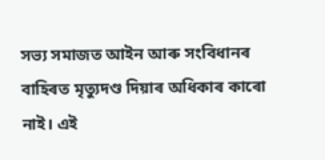সভ্য সমাজত আইন আৰু সংবিধানৰ বাহিৰত মৃত্যুদণ্ড দিয়াৰ অধিকাৰ কাৰো নাই। এই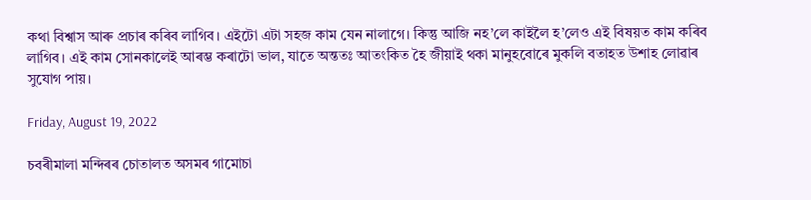কথা বিশ্বাস আৰু প্ৰচাৰ কৰিব লাগিব। এইটো এটা সহজ কাম যেন নালাগে। কিন্তু আজি নহ’লে কাইলৈ হ’লেও এই বিষয়ত কাম কৰিব লাগিব। এই কাম সোনকালেই আৰম্ভ কৰাটো ভাল, যাতে অন্ততঃ আতংকিত হৈ জীয়াই থকা মানুহবোৰে মুকলি বতাহত উশাহ লোৱাৰ সুযোগ পায়।

Friday, August 19, 2022

চবৰীমালা মন্দিৰৰ চোতালত অসমৰ গামোচা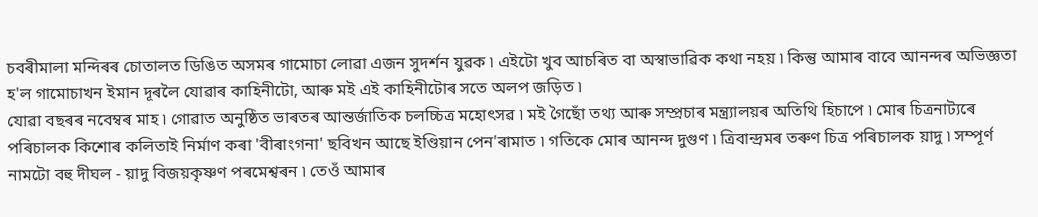চবৰীমালা মন্দিৰৰ চোতালত ডিঙিত অসমৰ গামোচা লোৱা এজন সুদৰ্শন যুৱক ৷ এইটো খুব আচৰিত বা অস্বাভাৱিক কথা নহয় ৷ কিন্তু আমাৰ বাবে আনন্দৰ অভিজ্ঞতা হ'ল গামোচাখন ইমান দূৰলৈ যোৱাৰ কাহিনীটো, আৰু মই এই কাহিনীটোৰ সতে অলপ জড়িত ৷
যোৱা বছৰৰ নবেম্বৰ মাহ ৷ গোৱাত অনুষ্ঠিত ভাৰতৰ আন্তৰ্জাতিক চলচ্চিত্ৰ মহোৎসৱ ৷ মই গৈছোঁ তথ্য আৰু সম্প্ৰচাৰ মন্ত্ৰ্যালয়ৰ অতিথি হিচাপে ৷ মোৰ চিত্ৰনাট্যৰে পৰিচালক কিশোৰ কলিতাই নিৰ্মাণ কৰা 'বীৰাংগনা' ছবিখন আছে ইণ্ডিয়ান পেন'ৰামাত ৷ গতিকে মোৰ আনন্দ দুগুণ ৷ ত্ৰিবান্দ্ৰমৰ তৰুণ চিত্ৰ পৰিচালক য়াদু ৷ সম্পূৰ্ণ নামটো বহু দীঘল - য়াদু বিজয়কৃষ্ণণ পৰমেশ্বৰন ৷ তেওঁ আমাৰ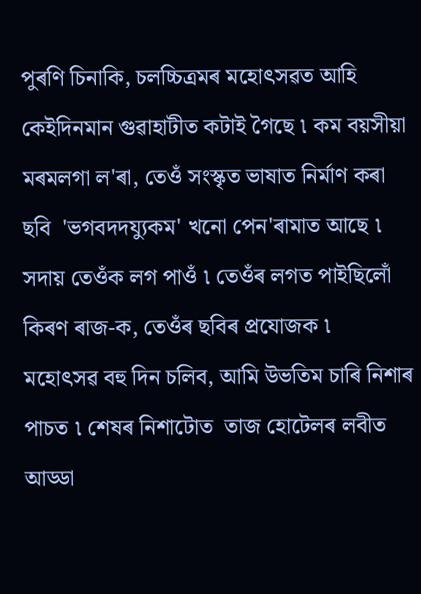পুৰণি চিনাকি, চলচ্চিত্ৰমৰ মহোৎসৱত আহি কেইদিনমান গুৱাহাটীত কটাই গৈছে ৷ কম বয়সীয়া মৰমলগা ল'ৰা, তেওঁ সংস্কৃত ভাষাত নিৰ্মাণ কৰা ছবি  'ভগবদদয্যুকম' খনো পেন'ৰামাত আছে ৷ সদায় তেওঁক লগ পাওঁ ৷ তেওঁৰ লগত পাইছিলোঁ কিৰণ ৰাজ-ক, তেওঁৰ ছবিৰ প্ৰযোজক ৷
মহোৎসৱ বহু দিন চলিব, আমি উভতিম চাৰি নিশাৰ পাচত ৷ শেষৰ নিশাটোত  তাজ হোটেলৰ লবীত আড্ডা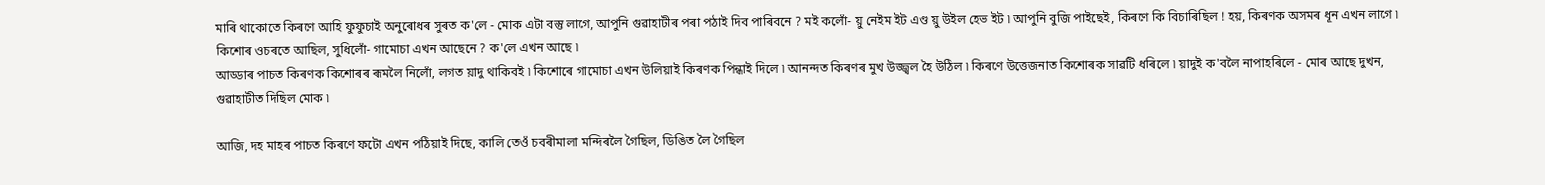মাৰি থাকোতে কিৰণে আহি ফুফুচাই অনুৰোধৰ সুৰত ক'লে - মোক এটা বস্তু লাগে, আপুনি গুৱাহাটীৰ পৰা পঠাই দিব পাৰিবনে ? মই কলোঁ- য়ু নেইম ইট এণ্ড য়ু উইল হেভ ইট ৷ আপুনি বুজি পাইছেই, কিৰণে কি বিচাৰিছিল ! হয়, কিৰণক অসমৰ ধূন এখন লাগে ৷
কিশোৰ ওচৰতে আছিল, সুধিলোঁ- গামোচা এখন আছেনে ? ক'লে এখন আছে ৷
আড্ডাৰ পাচত কিৰণক কিশোৰৰ ৰূমলৈ নিলোঁ, লগত য়াদু থাকিবই ৷ কিশোৰে গামোচা এখন উলিয়াই কিৰণক পিন্ধাই দিলে ৷ আনন্দত কিৰণৰ মুখ উজ্জ্বল হৈ উঠিল ৷ কিৰণে উত্তেজনাত কিশোৰক সাৱটি ধৰিলে ৷ য়াদুই ক'বলৈ নাপাহৰিলে - মোৰ আছে দুখন, গুৱাহাটীত দিছিল মোক ৷

আজি, দহ মাহৰ পাচত কিৰণে ফটো এখন পঠিয়াই দিছে, কালি তেওঁ চবৰীমালা মন্দিৰলৈ গৈছিল, ডিঙিত লৈ গৈছিল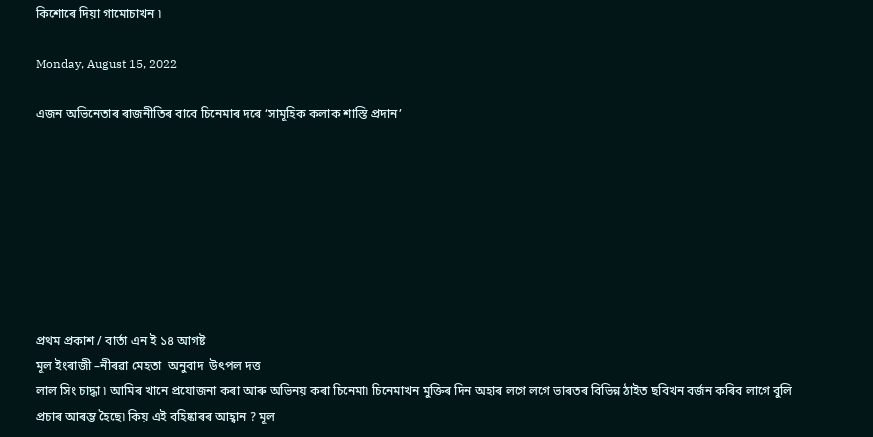কিশোৰে দিয়া গামোচাখন ৷

Monday, August 15, 2022

এজন অভিনেতাৰ ৰাজনীতিৰ বাবে চিনেমাৰ দৰে ‘সামূহিক কলাক শাস্তি প্ৰদান’








প্ৰথম প্ৰকাশ / বাৰ্তা এন ই ১৪ আগষ্ট
মূল ইংৰাজী –নীৰৱা মেহতা  অনুবাদ  উৎপল দত্ত
লাল সিং চাদ্ধা ৷ আমিৰ খানে প্ৰযোজনা কৰা আৰু অভিনয় কৰা চিনেমা৷ চিনেমাখন মুক্তিৰ দিন অহাৰ লগে লগে ভাৰতৰ বিভিন্ন ঠাইত ছবিখন বৰ্জন কৰিব লাগে বুলি প্ৰচাৰ আৰম্ভ হৈছে৷ কিয় এই বহিষ্কাৰৰ আহ্বান ? মূল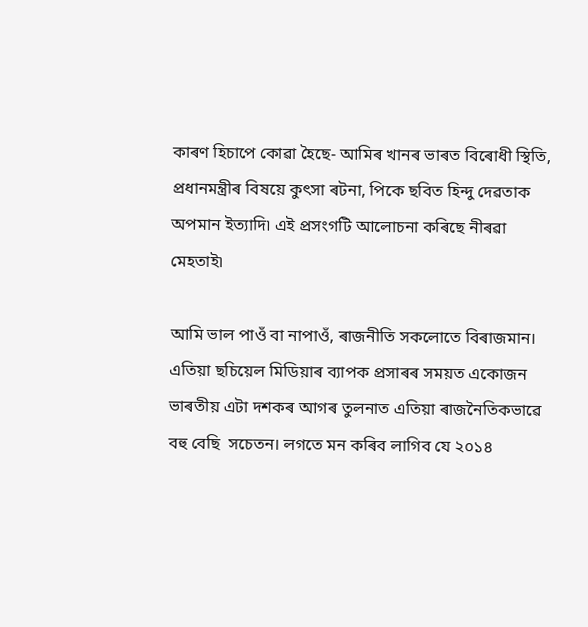কাৰণ হিচাপে কোৱা হৈছে- আমিৰ খানৰ ভাৰত বিৰোধী স্থিতি, প্ৰধানমন্ত্ৰীৰ বিষয়ে কুৎসা ৰটনা, পিকে ছবিত হিন্দু দেৱতাক অপমান ইত্যাদি৷ এই প্ৰসংগটি আলোচনা কৰিছে নীৰৱা মেহতাই৷

আমি ভাল পাওঁ বা নাপাওঁ, ৰাজনীতি সকলোতে বিৰাজমান। এতিয়া ছচিয়েল মিডিয়াৰ ব্যাপক প্ৰসাৰৰ সময়ত একোজন ভাৰতীয় এটা দশকৰ আগৰ তুলনাত এতিয়া ৰাজনৈতিকভাৱে বহু বেছি  সচেতন। লগতে মন কৰিব লাগিব যে ২০১৪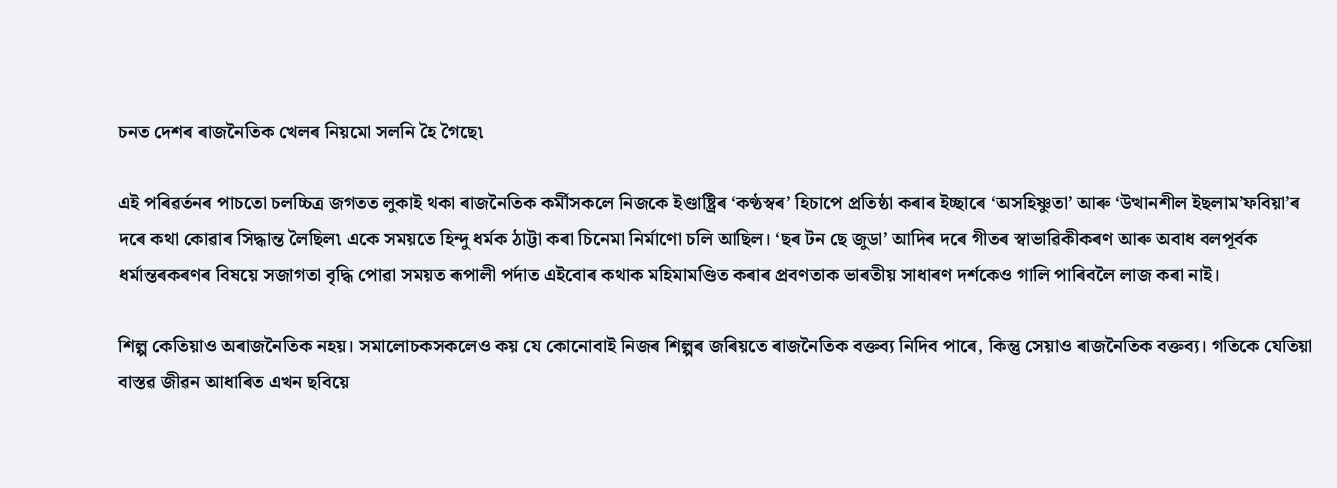চনত দেশৰ ৰাজনৈতিক খেলৰ নিয়মো সলনি হৈ গৈছে৷

এই পৰিৱর্তনৰ পাচতো চলচ্চিত্ৰ জগতত লুকাই থকা ৰাজনৈতিক কৰ্মীসকলে নিজকে ইণ্ডাষ্ট্ৰিৰ ‘কণ্ঠস্বৰ’ হিচাপে প্ৰতিষ্ঠা কৰাৰ ইচ্ছাৰে ‘অসহিষ্ণুতা’ আৰু ‘উত্থানশীল ইছলাম’ফবিয়া’ৰ দৰে কথা কোৱাৰ সিদ্ধান্ত লৈছিল৷ একে সময়তে হিন্দু ধৰ্মক ঠাট্টা কৰা চিনেমা নিৰ্মাণো চলি আছিল। ‘ছৰ টন ছে জুডা’ আদিৰ দৰে গীতৰ স্বাভাৱিকীকৰণ আৰু অবাধ বলপূৰ্বক ধৰ্মান্তৰকৰণৰ বিষয়ে সজাগতা বৃদ্ধি পোৱা সময়ত ৰূপালী পর্দাত এইবোৰ কথাক মহিমামণ্ডিত কৰাৰ প্ৰবণতাক ভাৰতীয় সাধাৰণ দৰ্শকেও গালি পাৰিবলৈ লাজ কৰা নাই।

শিল্প কেতিয়াও অৰাজনৈতিক নহয়। সমালোচকসকলেও কয় যে কোনোবাই নিজৰ শিল্পৰ জৰিয়তে ৰাজনৈতিক বক্তব্য নিদিব পাৰে, কিন্তু সেয়াও ৰাজনৈতিক বক্তব্য। গতিকে যেতিয়া বাস্তৱ জীৱন আধাৰিত এখন ছবিয়ে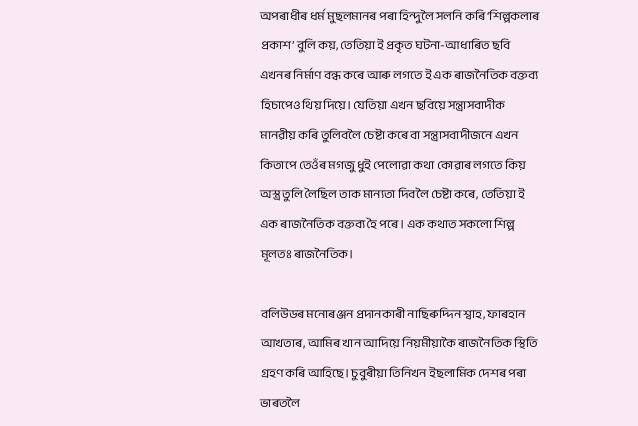অপৰাধীৰ ধৰ্ম মুছলমানৰ পৰা হিন্দুলৈ সলনি কৰি ‘শিল্পকলাৰ প্ৰকাশ’ বুলি কয়, তেতিয়া ই প্ৰকৃত ঘটনা-আধাৰিত ছবি এখনৰ নিৰ্মাণ বন্ধ কৰে আৰু লগতে ই এক ৰাজনৈতিক বক্তব্য হিচাপেও থিয় দিয়ে। যেতিয়া এখন ছবিয়ে সন্ত্ৰাসবাদীক মানৱীয় কৰি তুলিবলৈ চেষ্টা কৰে বা সন্ত্ৰাসবাদীজনে এখন কিতাপে তেওঁৰ মগজু ধুই পেলোৱা কথা কোৱাৰ লগতে কিয় অস্ত্ৰ তুলি লৈছিল তাক মান্যতা দিবলৈ চেষ্টা কৰে, তেতিয়া ই এক ৰাজনৈতিক বক্তব্য হৈ পৰে। এক কথাত সকলো শিল্প মূলতঃ ৰাজনৈতিক।

বলিউডৰ মনোৰঞ্জন প্ৰদানকাৰী নাছিৰুদ্দিন শ্বাহ, ফাৰহান আখতাৰ, আমিৰ খান আদিয়ে নিয়মীয়াকৈ ৰাজনৈতিক স্থিতি গ্ৰহণ কৰি আহিছে। চুবুৰীয়া তিনিখন ইছলামিক দেশৰ পৰা ভাৰতলৈ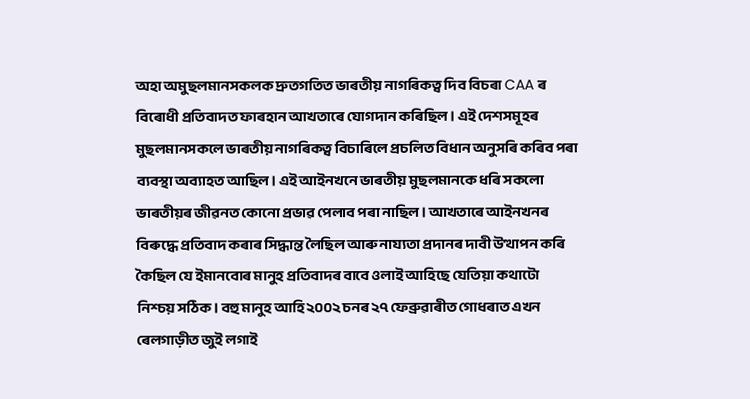অহা অমুছলমানসকলক দ্ৰুতগতিত ভাৰতীয় নাগৰিকত্ব দিব বিচৰা CAA ৰ বিৰোধী প্ৰতিবাদত ফাৰহান আখতাৰে যোগদান কৰিছিল। এই দেশসমূহৰ মুছলমানসকলে ভাৰতীয় নাগৰিকত্ব বিচাৰিলে প্ৰচলিত বিধান অনুসৰি কৰিব পৰা ব্যবস্থা অব্যাহত আছিল। এই আইনখনে ভাৰতীয় মুছলমানকে ধৰি সকলো ভাৰতীয়ৰ জীৱনত কোনো প্ৰভাৱ পেলাব পৰা নাছিল। আখতাৰে আইনখনৰ বিৰুদ্ধে প্ৰতিবাদ কৰাৰ সিদ্ধান্ত লৈছিল আৰু নায্যতা প্ৰদানৰ দাবী উত্থাপন কৰি কৈছিল যে ইমানবোৰ মানুহ প্ৰতিবাদৰ বাবে ওলাই আহিছে যেতিয়া কথাটো নিশ্চয় সঠিক। বহু মানুহ আহি ২০০২ চনৰ ২৭ ফেব্ৰুৱাৰীত গোধৰাত এখন ৰেলগাড়ীত জুই লগাই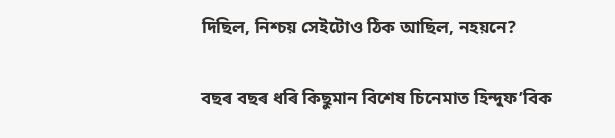দিছিল, নিশ্চয় সেইটোও ঠিক আছিল, নহয়নে?

বছৰ বছৰ ধৰি কিছুমান বিশেষ চিনেমাত হিন্দুফ’বিক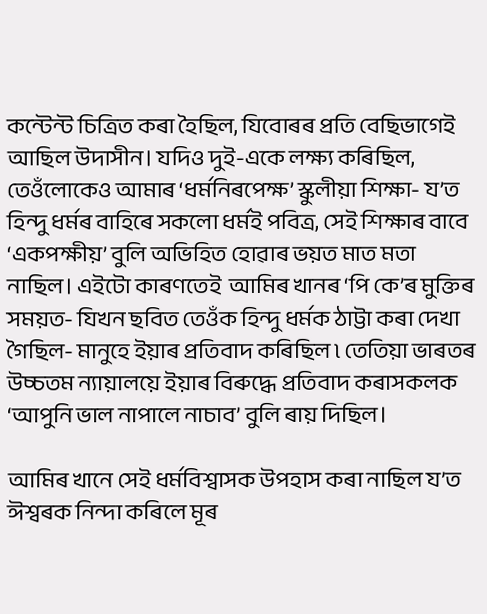কন্টেন্ট চিত্ৰিত কৰা হৈছিল, যিবোৰৰ প্ৰতি বেছিভাগেই আছিল উদাসীন। যদিও দুই-একে লক্ষ্য কৰিছিল, তেওঁলোকেও আমাৰ ‘ধৰ্মনিৰপেক্ষ’ স্কুলীয়া শিক্ষা- য’ত হিন্দু ধৰ্মৰ বাহিৰে সকলো ধৰ্মই পবিত্ৰ, সেই শিক্ষাৰ বাবে ‘একপক্ষীয়’ বুলি অভিহিত হোৱাৰ ভয়ত মাত মতা নাছিল। এইটো কাৰণতেই  আমিৰ খানৰ ‘পি কে’ৰ মুক্তিৰ সময়ত- যিখন ছবিত তেওঁক হিন্দু ধৰ্মক ঠাট্টা কৰা দেখা গৈছিল- মানুহে ইয়াৰ প্ৰতিবাদ কৰিছিল ৷ তেতিয়া ভাৰতৰ উচ্চতম ন্যায়ালয়ে ইয়াৰ বিৰুদ্ধে প্ৰতিবাদ কৰাসকলক ‘আপুনি ভাল নাপালে নাচাব’ বুলি ৰায় দিছিল।

আমিৰ খানে সেই ধৰ্মবিশ্বাসক উপহাস কৰা নাছিল য’ত ঈশ্বৰক নিন্দা কৰিলে মূৰ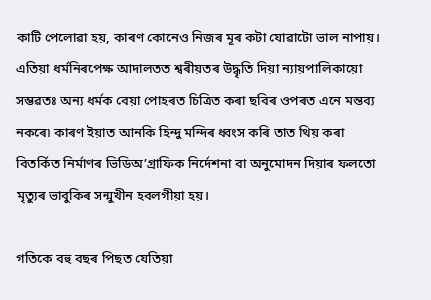কাটি পেলোৱা হয়, কাৰণ কোনেও নিজৰ মূৰ কটা যোৱাটো ভাল নাপায়। এতিয়া ধৰ্মনিৰপেক্ষ আদালতত শ্বৰীয়তৰ উদ্ধৃতি দিয়া ন্যায়পালিকায়ো সম্ভৱতঃ অন্য ধৰ্মক বেয়া পোহৰত চিত্ৰিত কৰা ছবিৰ ওপৰত এনে মন্তব্য নকৰে৷ কাৰণ ইয়াত আনকি হিন্দু মন্দিৰ ধ্বংস কৰি তাত থিয় কৰা বিতর্কিত নিৰ্মাণৰ ভিডিঅ’গ্ৰাফিক নিৰ্দেশনা বা অনুমোদন দিয়াৰ ফলতো মৃত্যুৰ ভাবুকিৰ সন্মুখীন হবলগীয়া হয়।

গতিকে বহু বছৰ পিছত যেতিয়া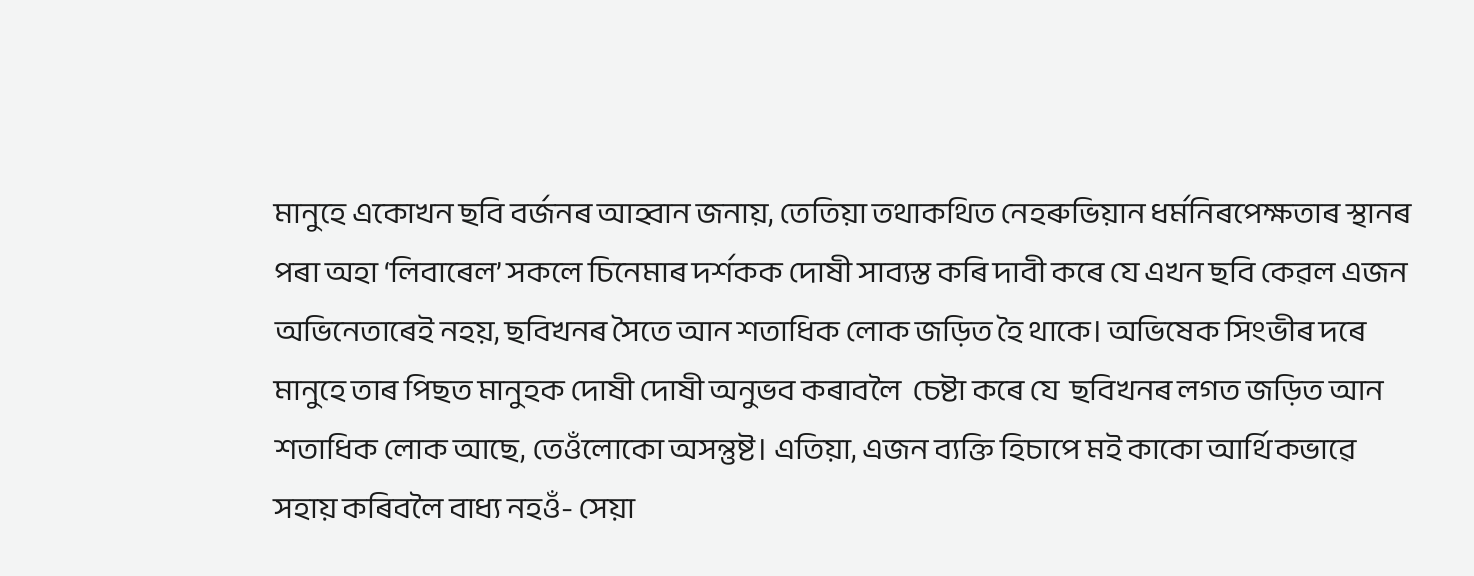মানুহে একোখন ছবি বৰ্জনৰ আহ্বান জনায়, তেতিয়া তথাকথিত নেহৰুভিয়ান ধৰ্মনিৰপেক্ষতাৰ স্থানৰ পৰা অহা ‘লিবাৰেল’ সকলে চিনেমাৰ দৰ্শকক দোষী সাব্যস্ত কৰি দাবী কৰে যে এখন ছবি কেৱল এজন অভিনেতাৰেই নহয়, ছবিখনৰ সৈতে আন শতাধিক লোক জড়িত হৈ থাকে। অভিষেক সিংভীৰ দৰে মানুহে তাৰ পিছত মানুহক দোষী দোষী অনুভব কৰাবলৈ  চেষ্টা কৰে যে  ছবিখনৰ লগত জড়িত আন শতাধিক লোক আছে, তেওঁলোকো অসন্তুষ্ট। এতিয়া, এজন ব্যক্তি হিচাপে মই কাকো আৰ্থিকভাৱে সহায় কৰিবলৈ বাধ্য নহওঁ- সেয়া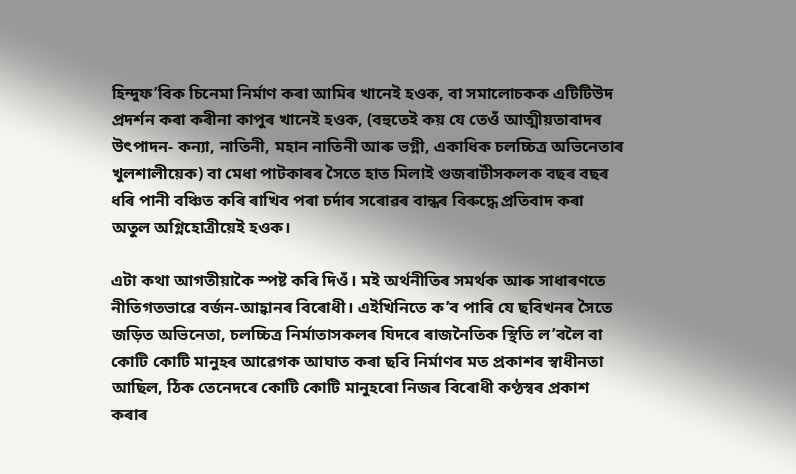হিন্দুফ’বিক চিনেমা নিৰ্মাণ কৰা আমিৰ খানেই হওক, বা সমালোচকক এটিটিউদ প্ৰদর্শন কৰা কৰীনা কাপুৰ খানেই হওক, (বহুতেই কয় যে তেওঁ আত্মীয়তাবাদৰ উৎপাদন- কন্যা, নাতিনী, মহান নাতিনী আৰু ভগ্নী, একাধিক চলচ্চিত্ৰ অভিনেতাৰ খুলশালীয়েক) বা মেধা পাটকাৰৰ সৈতে হাত মিলাই গুজৰাটীসকলক বছৰ বছৰ ধৰি পানী বঞ্চিত কৰি ৰাখিব পৰা চৰ্দাৰ সৰোৱৰ বান্ধৰ বিৰুদ্ধে প্ৰতিবাদ কৰা  অতুল অগ্নিহোত্ৰীয়েই হওক।

এটা কথা আগতীয়াকৈ স্পষ্ট কৰি দিওঁ। মই অৰ্থনীতিৰ সমৰ্থক আৰু সাধাৰণতে নীতিগতভাৱে বৰ্জন-আহ্বানৰ বিৰোধী। এইখিনিতে ক’ব পাৰি যে ছবিখনৰ সৈতে জড়িত অভিনেতা, চলচ্চিত্ৰ নিৰ্মাতাসকলৰ যিদৰে ৰাজনৈতিক স্থিতি ল’বলৈ বা কোটি কোটি মানুহৰ আৱেগক আঘাত কৰা ছবি নিৰ্মাণৰ মত প্ৰকাশৰ স্বাধীনতা আছিল, ঠিক তেনেদৰে কোটি কোটি মানুহৰো নিজৰ বিৰোধী কণ্ঠস্বৰ প্ৰকাশ কৰাৰ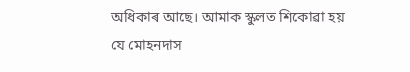অধিকাৰ আছে। আমাক স্কুলত শিকোৱা হয় যে মোহনদাস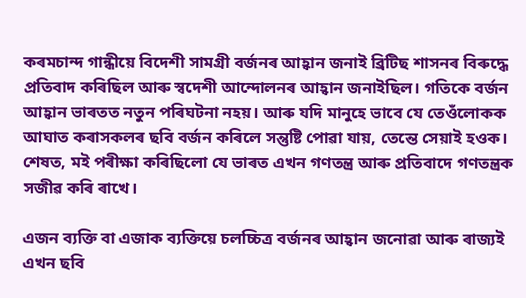কৰমচান্দ গান্ধীয়ে বিদেশী সামগ্ৰী বৰ্জনৰ আহ্বান জনাই ব্ৰিটিছ শাসনৰ বিৰুদ্ধে প্ৰতিবাদ কৰিছিল আৰু স্বদেশী আন্দোলনৰ আহ্বান জনাইছিল। গতিকে বৰ্জন আহ্বান ভাৰতত নতুন পৰিঘটনা নহয়। আৰু যদি মানুহে ভাবে যে তেওঁলোকক আঘাত কৰাসকলৰ ছবি বৰ্জন কৰিলে সন্তুষ্টি পোৱা যায়, তেন্তে সেয়াই হওক। শেষত, মই পৰীক্ষা কৰিছিলো যে ভাৰত এখন গণতন্ত্ৰ আৰু প্ৰতিবাদে গণতন্ত্ৰক সজীৱ কৰি ৰাখে।

এজন ব্যক্তি বা এজাক ব্যক্তিয়ে চলচ্চিত্ৰ বৰ্জনৰ আহ্বান জনোৱা আৰু ৰাজ্যই এখন ছবি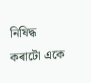নিষিদ্ধ কৰাটো একে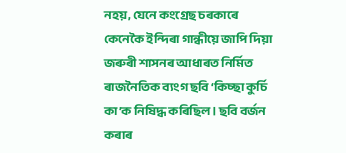নহয়, যেনে কংগ্ৰেছ চৰকাৰে কেনেকৈ ইন্দিৰা গান্ধীয়ে জাপি দিয়া জৰুৰী শাসনৰ আধাৰত নিৰ্মিত ৰাজনৈতিক ব্যংগ ছবি ‘কিচ্ছা কুৰ্চি কা’ক নিষিদ্ধ কৰিছিল। ছবি বৰ্জন কৰাৰ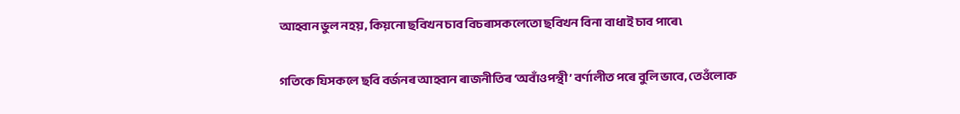আহ্বান ভুল নহয়, কিয়নো ছবিখন চাব বিচৰাসকলেতো ছবিখন বিনা বাধাই চাব পাৰে৷

গতিকে যিসকলে ছবি বৰ্জনৰ আহ্বান ৰাজনীতিৰ ‘অবাঁওপন্থী’ বৰ্ণালীত পৰে বুলি ভাবে, তেওঁলোক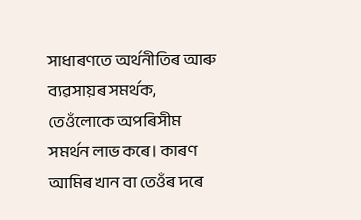সাধাৰণতে অৰ্থনীতিৰ আৰু ব্যৱসায়ৰ সমৰ্থক, তেওঁলোকে অপৰিসীম সমৰ্থন লাভ কৰে। কাৰণ আমিৰ খান বা তেওঁৰ দৰে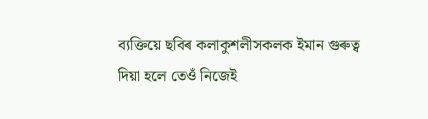ব্যক্তিয়ে ছবিৰ কলাকুশলীসকলক ইমান গুৰুত্ব দিয়া হলে তেওঁ নিজেই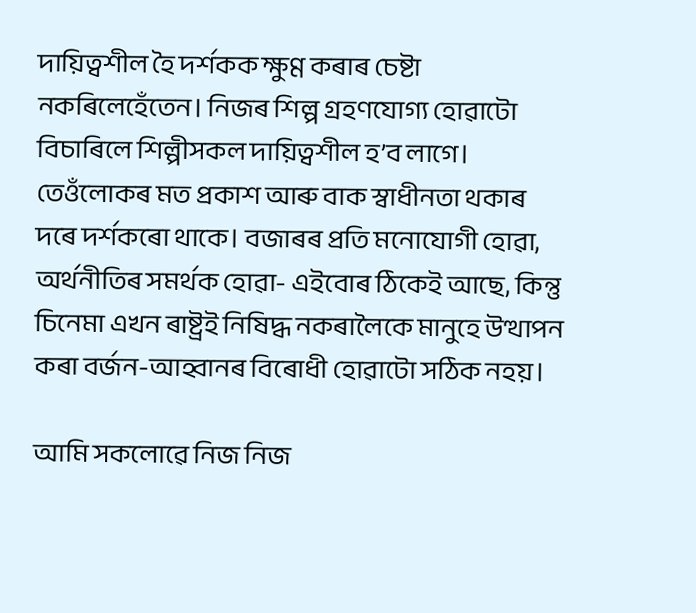দায়িত্বশীল হৈ দৰ্শকক ক্ষুণ্ণ কৰাৰ চেষ্টা নকৰিলেহেঁতেন। নিজৰ শিল্প গ্ৰহণযোগ্য হোৱাটো বিচাৰিলে শিল্পীসকল দায়িত্বশীল হ’ব লাগে। তেওঁলোকৰ মত প্ৰকাশ আৰু বাক স্বাধীনতা থকাৰ দৰে দৰ্শকৰো থাকে। বজাৰৰ প্ৰতি মনোযোগী হোৱা, অর্থনীতিৰ সমৰ্থক হোৱা- এইবোৰ ঠিকেই আছে, কিন্তু চিনেমা এখন ৰাষ্ট্ৰই নিষিদ্ধ নকৰালৈকে মানুহে উত্থাপন কৰা বৰ্জন-আহ্বানৰ বিৰোধী হোৱাটো সঠিক নহয়।

আমি সকলোৱে নিজ নিজ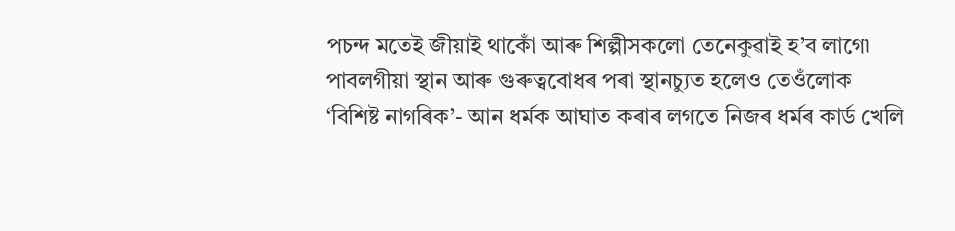পচন্দ মতেই জীয়াই থাকোঁ আৰু শিল্পীসকলো তেনেকুৱাই হ’ব লাগে৷  পাবলগীয়া স্থান আৰু গুৰুত্ববোধৰ পৰা স্থানচ্যুত হলেও তেওঁলোক ‘বিশিষ্ট নাগৰিক’- আন ধৰ্মক আঘাত কৰাৰ লগতে নিজৰ ধৰ্মৰ কাৰ্ড খেলি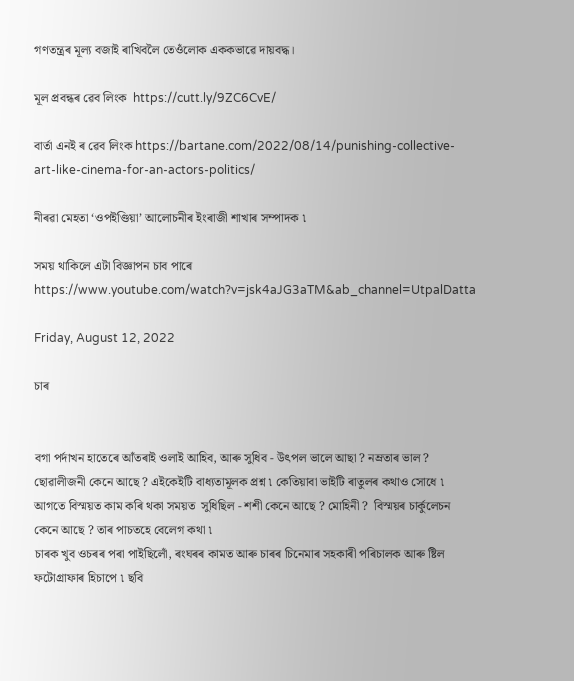গণতন্ত্ৰৰ মূল্য বজাই ৰাখিবলৈ তেওঁলোক এককভাৱে দায়বদ্ধ।

মূল প্ৰবন্ধৰ ৱেব লিংক  https://cutt.ly/9ZC6CvE/

বাৰ্তা এনই ৰ ৱেব লিংক https://bartane.com/2022/08/14/punishing-collective-art-like-cinema-for-an-actors-politics/

নীৰৱা মেহতা ‘ওপইণ্ডিয়া’ আলোচনীৰ ইংৰাজী শাখাৰ সম্পাদক ৷

সময় থাকিলে এটা বিজ্ঞাপন চাব পাৰে  https://www.youtube.com/watch?v=jsk4aJG3aTM&ab_channel=UtpalDatta

Friday, August 12, 2022

চাৰ


বগা পৰ্দাখন হাতেৰে আঁতৰাই ওলাই আহিব, আৰু সুধিব - উৎপল ভালে আছা ? নম্ৰতাৰ ভাল ? ছোৱালীজনী কেনে আছে ? এইকেইটি বাধ্যতামূলক প্ৰশ্ন ৷ কেতিয়াবা ভাইটি ৰাতুলৰ কথাও সোধে ৷ আগতে বিস্ময়ত কাম কৰি থকা সময়ত  সুধিছিল - শশী কেনে আছে ? মোহিনী ?  বিস্ময়ৰ চাৰ্কুলেচন কেনে আছে ? তাৰ পাচতহে বেলেগ কথা ৷
চাৰক খুব ওচৰৰ পৰা পাইছিলোঁ, ৰংঘৰৰ কামত আৰু চাৰৰ চিনেমাৰ সহকাৰী পৰিচালক আৰু ষ্টিল ফটোগ্ৰাফাৰ হিচাপে ৷ ছবি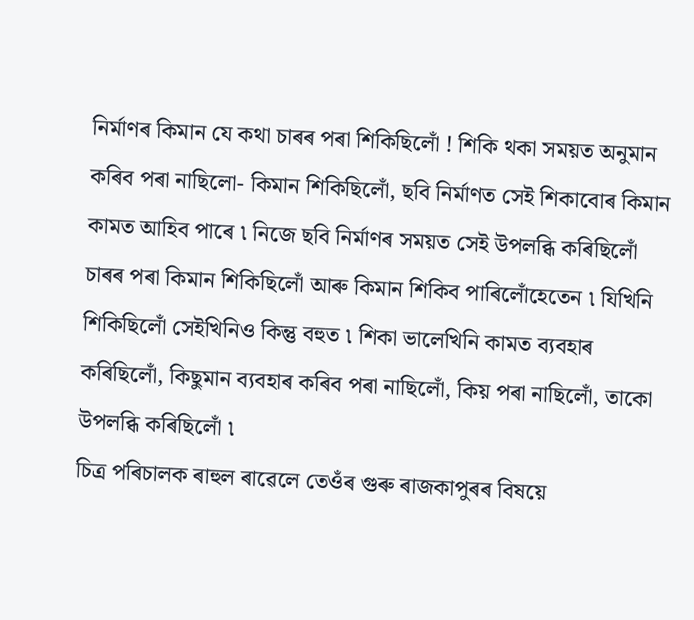নিৰ্মাণৰ কিমান যে কথা চাৰৰ পৰা শিকিছিলোঁ ! শিকি থকা সময়ত অনুমান কৰিব পৰা নাছিলো- কিমান শিকিছিলোঁ, ছবি নিৰ্মাণত সেই শিকাবোৰ কিমান কামত আহিব পাৰে ৷ নিজে ছবি নিৰ্মাণৰ সময়ত সেই উপলব্ধি কৰিছিলোঁ চাৰৰ পৰা কিমান শিকিছিলোঁ আৰু কিমান শিকিব পাৰিলোঁহেতেন ৷ যিখিনি শিকিছিলোঁ সেইখিনিও কিন্তু বহুত ৷ শিকা ভালেখিনি কামত ব্যবহাৰ কৰিছিলোঁ, কিছুমান ব্যবহাৰ কৰিব পৰা নাছিলোঁ, কিয় পৰা নাছিলোঁ, তাকো উপলব্ধি কৰিছিলোঁ ৷
চিত্ৰ পৰিচালক ৰাহুল ৰাৱেলে তেওঁৰ গুৰু ৰাজকাপুৰৰ বিষয়ে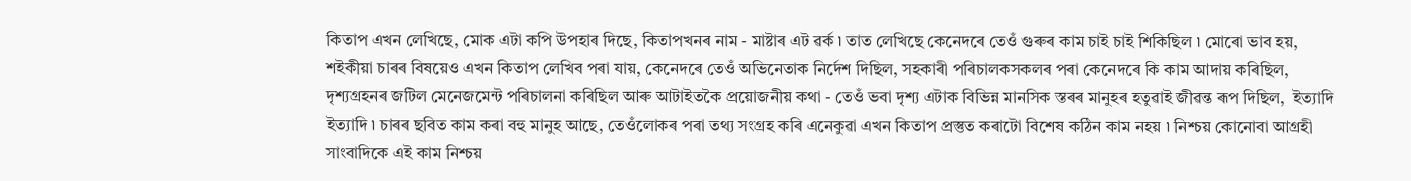কিতাপ এখন লেখিছে, মোক এটা কপি উপহাৰ দিছে, কিতাপখনৰ নাম - মাষ্টাৰ এট ৱর্ক ৷ তাত লেখিছে কেনেদৰে তেওঁ গুৰুৰ কাম চাই চাই শিকিছিল ৷ মোৰো ভাব হয়, শইকীয়া চাৰৰ বিষয়েও এখন কিতাপ লেখিব পৰা যায়, কেনেদৰে তেওঁ অভিনেতাক নিৰ্দেশ দিছিল, সহকাৰী পৰিচালকসকলৰ পৰা কেনেদৰে কি কাম আদায় কৰিছিল, দৃশ্যগ্ৰহনৰ জটিল মেনেজমেন্ট পৰিচালনা কৰিছিল আৰু আটাইতকৈ প্ৰয়োজনীয় কথা - তেওঁ ভবা দৃশ্য এটাক বিভিন্ন মানসিক স্তৰৰ মানুহৰ হতুৱাই জীৱন্ত ৰূপ দিছিল,  ইত্যাদি ইত্যাদি ৷ চাৰৰ ছবিত কাম কৰা বহু মানুহ আছে, তেওঁলোকৰ পৰা তথ্য সংগ্ৰহ কৰি এনেকুৱা এখন কিতাপ প্ৰস্তুত কৰাটো বিশেষ কঠিন কাম নহয় ৷ নিশ্চয় কোনোবা আগ্ৰহী সাংবাদিকে এই কাম নিশ্চয়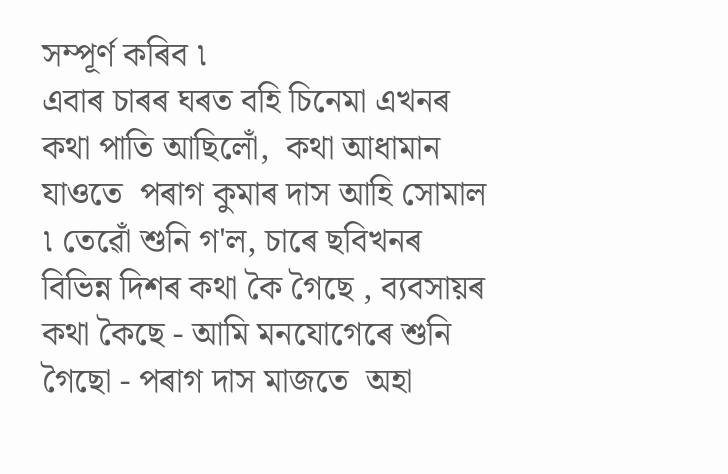সম্পূৰ্ণ কৰিব ৷
এবাৰ চাৰৰ ঘৰত বহি চিনেমা এখনৰ কথা পাতি আছিলোঁ,  কথা আধামান যাওতে  পৰাগ কুমাৰ দাস আহি সোমাল ৷ তেৱোঁ শুনি গ'ল, চাৰে ছবিখনৰ বিভিন্ন দিশৰ কথা কৈ গৈছে , ব্যবসায়ৰ কথা কৈছে - আমি মনযোগেৰে শুনি গৈছো - পৰাগ দাস মাজতে  অহা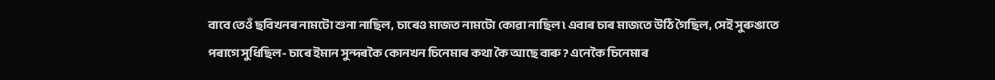বাবে তেওঁ ছবিখনৰ নামটো শুনা নাছিল, চাৰেও মাজত নামটো কোৱা নাছিল ৷ এবাৰ চাৰ মাজতে উঠি গৈছিল, সেই সুৰুঙাতে পৰাগে সুধিছিল- চাৰে ইমান সুন্দৰকৈ কোনখন চিনেমাৰ কথা কৈ আছে বাৰু ? এনেকৈ চিনেমাৰ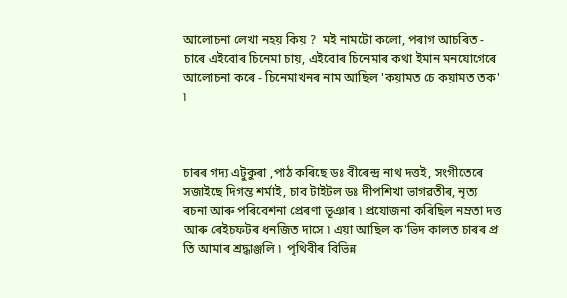আলোচনা লেখা নহয় কিয় ?  মই নামটো কলো, পৰাগ আচৰিত - চাৰে এইবোৰ চিনেমা চায়, এইবোৰ চিনেমাৰ কথা ইমান মনযোগেৰে আলোচনা কৰে - চিনেমাখনৰ নাম আছিল 'কয়ামত চে কয়ামত তক' ৷



চাৰৰ গদ্য এটুকুৰা ,পাঠ কৰিছে ডঃ বীৰেন্দ্ৰ নাথ দত্তই, সংগীতেৰে সজাইছে দিগন্ত শৰ্মাই, চাব টাইটল ডঃ দীপশিখা ভাগৱতীৰ, নৃত্য ৰচনা আৰু পৰিবেশনা প্ৰেৰণা ভূঞাৰ ৷ প্ৰযোজনা কৰিছিল নম্ৰতা দত্ত আৰু ৰেইচফটৰ ধনজিত দাসে ৷ এয়া আছিল ক'ভিদ কালত চাৰৰ প্ৰ তি আমাৰ শ্ৰদ্ধাঞ্জলি ৷  পৃথিবীৰ বিভিন্ন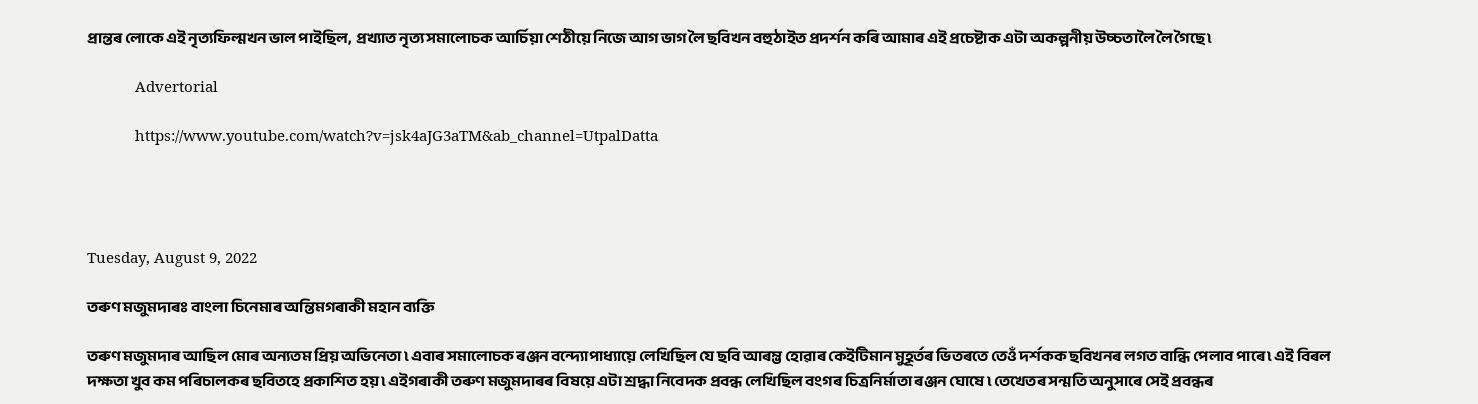প্ৰান্তৰ লোকে এই নৃত্যফিল্মখন ভাল পাইছিল,  প্ৰখ্যাত নৃত্য সমালোচক আৰ্চিয়া শেঠীয়ে নিজে আগ ভাগ লৈ ছবিখন বহুঠাইত প্ৰদৰ্শন কৰি আমাৰ এই প্ৰচেষ্টাক এটা অকল্পনীয় উচ্চতালৈ লৈ গৈছে ৷

            Advertorial

            https://www.youtube.com/watch?v=jsk4aJG3aTM&ab_channel=UtpalDatta




Tuesday, August 9, 2022

তৰুণ মজুমদাৰঃ বাংলা চিনেমাৰ অন্তিমগৰাকী মহান ব্যক্তি

তৰুণ মজুমদাৰ আছিল মোৰ অন্যতম প্ৰিয় অভিনেতা ৷ এবাৰ সমালোচক ৰঞ্জন বন্দ্যোপাধ্যায়ে লেখিছিল যে ছবি আৰম্ভ হোৱাৰ কেইটিমান মুহূৰ্তৰ ভিতৰতে তেওঁ দর্শকক ছবিখনৰ লগত বান্ধি পেলাব পাৰে ৷ এই বিৰল দক্ষতা খুব কম পৰিচালকৰ ছবিতহে প্ৰকাশিত হয় ৷ এইগৰাকী তৰুণ মজুমদাৰৰ বিষয়ে এটা শ্ৰদ্ধা নিবেদক প্ৰবন্ধ লেখিছিল বংগৰ চিত্ৰনিৰ্মাতা ৰঞ্জন ঘোষে ৷ তেখেতৰ সন্মতি অনুসাৰে সেই প্ৰবন্ধৰ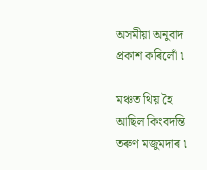অসমীয়া অনুবাদ প্ৰকাশ কৰিলোঁ ৷

মঞ্চত থিয় হৈ আছিল কিংবদন্তি তৰুণ মজুমদাৰ ৷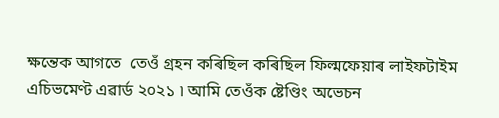ক্ষন্তেক আগতে  তেওঁ গ্ৰহন কৰিছিল কৰিছিল ফিল্মফেয়াৰ লাইফটাইম এচিভমেণ্ট এৱাৰ্ড ২০২১ ৷ আমি তেওঁক ষ্টেণ্ডিং অভেচন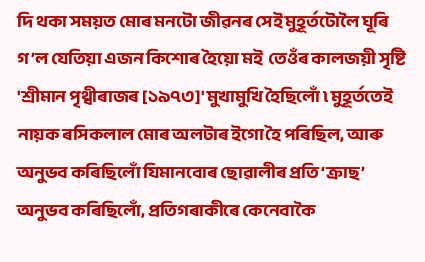দি থকা সময়ত মোৰ মনটো জীৱনৰ সেই মুহূৰ্তটোলৈ ঘূৰি গ’ল যেতিয়া এজন কিশোৰ হৈয়ো মই  তেওঁৰ কালজয়ী সৃষ্টি 'শ্ৰীমান পৃথ্বীৰাজৰ [১৯৭৩]' মুখামুখি হৈছিলোঁ ৷ মুহূৰ্ততেই নায়ক ৰসিকলাল মোৰ অলটাৰ ইগো হৈ পৰিছিল, আৰু অনুভব কৰিছিলোঁ যিমানবোৰ ছোৱালীৰ প্ৰতি ‘ক্ৰাছ’ অনুভব কৰিছিলোঁ, প্ৰতিগৰাকীৰে কেনেবাকৈ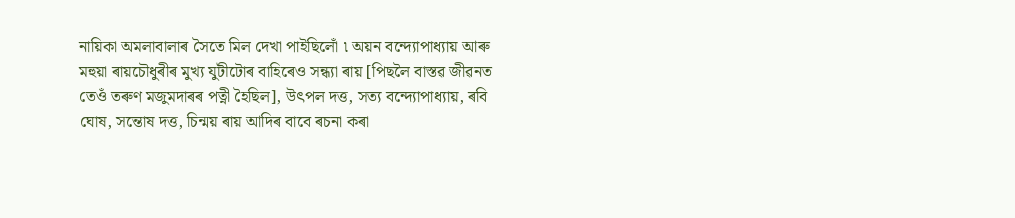নায়িকা অমলাবালাৰ সৈতে মিল দেখা পাইছিলোঁ ৷ অয়ন বন্দ্যোপাধ্যায় আৰু মহুয়া ৰায়চৌধুৰীৰ মুখ্য যুটীটোৰ বাহিৰেও সন্ধ্যা ৰায় [পিছলৈ বাস্তৱ জীৱনত তেওঁ তৰুণ মজুমদাৰৰ পত্নী হৈছিল], উৎপল দত্ত, সত্য বন্দ্যোপাধ্যায়, ৰবি ঘোষ, সন্তোষ দত্ত, চিন্ময় ৰায় আদিৰ বাবে ৰচনা কৰা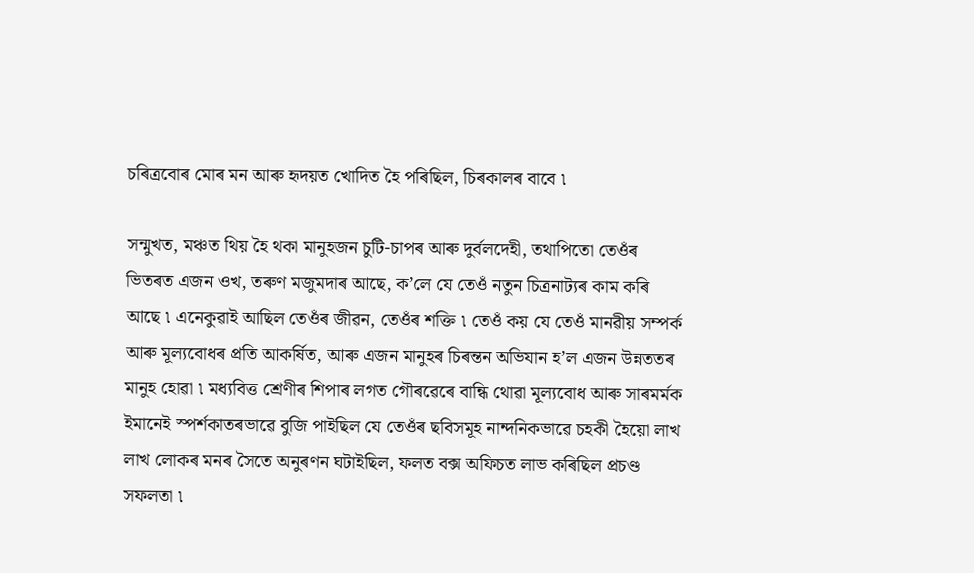চৰিত্ৰবোৰ মোৰ মন আৰু হৃদয়ত খোদিত হৈ পৰিছিল, চিৰকালৰ বাবে ৷

সন্মুখত, মঞ্চত থিয় হৈ থকা মানুহজন চুটি-চাপৰ আৰু দুৰ্বলদেহী, তথাপিতো তেওঁৰ ভিতৰত এজন ওখ, তৰুণ মজুমদাৰ আছে, ক’লে যে তেওঁ নতুন চিত্ৰনাট্যৰ কাম কৰি আছে ৷ এনেকুৱাই আছিল তেওঁৰ জীৱন, তেওঁৰ শক্তি ৷ তেওঁ কয় যে তেওঁ মানৱীয় সম্পৰ্ক আৰু মূল্যবোধৰ প্ৰতি আকৰ্ষিত, আৰু এজন মানুহৰ চিৰন্তন অভিযান হ’ল এজন উন্নততৰ মানুহ হোৱা ৷ মধ্যবিত্ত শ্ৰেণীৰ শিপাৰ লগত গৌৰৱেৰে বান্ধি থোৱা মূল্যবোধ আৰু সাৰমৰ্মক ইমানেই স্পৰ্শকাতৰভাৱে বুজি পাইছিল যে তেওঁৰ ছবিসমূহ নান্দনিকভাৱে চহকী হৈয়ো লাখ লাখ লোকৰ মনৰ সৈতে অনুৰণন ঘটাইছিল, ফলত বক্স অফিচত লাভ কৰিছিল প্ৰচণ্ড সফলতা ৷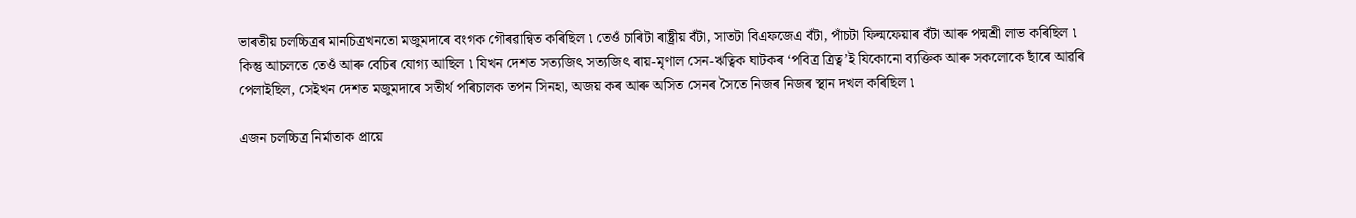ভাৰতীয় চলচ্চিত্ৰৰ মানচিত্ৰখনতো মজুমদাৰে বংগক গৌৰৱান্বিত কৰিছিল ৷ তেওঁ চাৰিটা ৰাষ্ট্ৰীয় বঁটা, সাতটা বিএফজেএ বঁটা, পাঁচটা ফিল্মফেয়াৰ বঁটা আৰু পদ্মশ্ৰী লাভ কৰিছিল ৷ কিন্তু আচলতে তেওঁ আৰু বেচিৰ যোগ্য আছিল ৷ যিখন দেশত সত্যজিৎ সত্যজিৎ ৰায়-মৃণাল সেন-ঋত্বিক ঘাটকৰ ‘পবিত্ৰ ত্ৰিত্ব’ই যিকোনো ব্যক্তিক আৰু সকলোকে ছাঁৰে আৱৰি পেলাইছিল, সেইখন দেশত মজুমদাৰে সতীৰ্থ পৰিচালক তপন সিনহা, অজয় কৰ আৰু অসিত সেনৰ সৈতে নিজৰ নিজৰ স্থান দখল কৰিছিল ৷

এজন চলচ্চিত্ৰ নিৰ্মাতাক প্ৰায়ে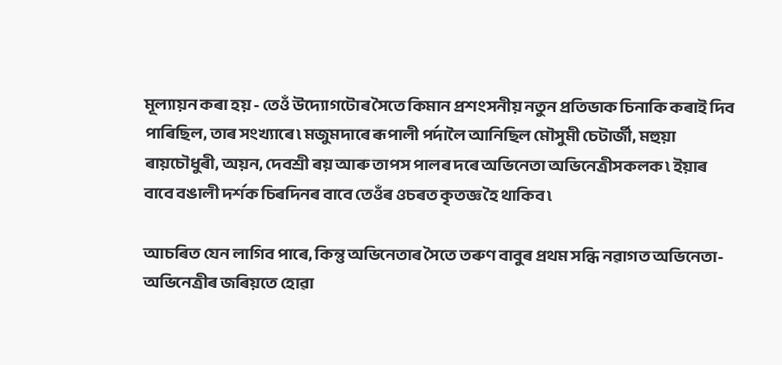মূল্যায়ন কৰা হয় - তেওঁ উদ্যোগটোৰ সৈতে কিমান প্ৰশংসনীয় নতুন প্ৰতিভাক চিনাকি কৰাই দিব পাৰিছিল, তাৰ সংখ্যাৰে ৷ মজুমদাৰে ৰূপালী পৰ্দালৈ আনিছিল মৌসুমী চেটাৰ্জী, মহুয়া ৰায়চৌধুৰী, অয়ন, দেবশ্ৰী ৰয় আৰু তাপস পালৰ দৰে অভিনেতা অভিনেত্ৰীসকলক ৷ ইয়াৰ বাবে বঙালী দৰ্শক চিৰদিনৰ বাবে তেওঁৰ ওচৰত কৃতজ্ঞ হৈ থাকিব ৷

আচৰিত যেন লাগিব পাৰে, কিন্তু অভিনেতাৰ সৈতে তৰুণ বাবুৰ প্ৰথম সন্ধি নৱাগত অভিনেতা-অভিনেত্ৰীৰ জৰিয়তে হোৱা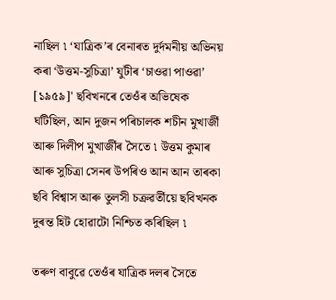নাছিল ৷ ‘যাত্ৰিক’ৰ বেনাৰত দুৰ্দমনীয় অভিনয় কৰা ‘উত্তম-সুচিত্ৰা’ যুটীৰ ‘চাওৱা পাওৱা’ [১৯৫৯]' ছবিখনৰে তেওঁৰ অভিষেক ঘটিছিল, আন দুজন পৰিচালক শচীন মুখাৰ্জী আৰু দিলীপ মুখাৰ্জীৰ সৈতে ৷ উত্তম কুমাৰ আৰু সুচিত্ৰা সেনৰ উপৰিও আন আন তাৰকা ছবি বিশ্বাস আৰু তুলসী চক্ৰৱৰ্তীয়ে ছবিখনক দুৰন্ত হিট হোৱাটো নিশ্চিত কৰিছিল ৷

তৰুণ বাবুৱে তেওঁৰ যাত্ৰিক দলৰ সৈতে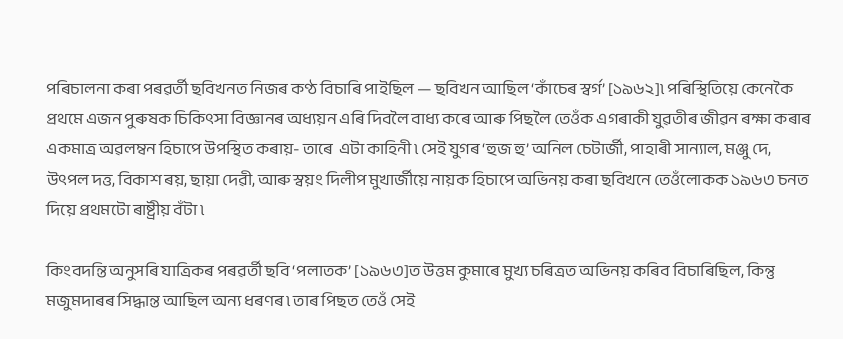পৰিচালনা কৰা পৰৱৰ্তী ছবিখনত নিজৰ কণ্ঠ বিচাৰি পাইছিল — ছবিখন আছিল ‘কাঁচেৰ স্বৰ্গ’ [১৯৬২]৷ পৰিস্থিতিয়ে কেনেকৈ প্ৰথমে এজন পুৰুষক চিকিৎসা বিজ্ঞানৰ অধ্যয়ন এৰি দিবলৈ বাধ্য কৰে আৰু পিছলৈ তেওঁক এগৰাকী যুৱতীৰ জীৱন ৰক্ষা কৰাৰ একমাত্ৰ অৱলম্বন হিচাপে উপস্থিত কৰায়- তাৰে  এটা কাহিনী ৷ সেই যুগৰ ‘হুজ হু’ অনিল চেটাৰ্জী, পাহাৰী সান্যাল, মঞ্জু দে, উৎপল দত্ত, বিকাশ ৰয়, ছায়া দেৱী, আৰু স্বয়ং দিলীপ মুখাৰ্জীয়ে নায়ক হিচাপে অভিনয় কৰা ছবিখনে তেওঁলোকক ১৯৬৩ চনত দিয়ে প্ৰথমটো ৰাষ্ট্ৰীয় বঁটা ৷

কিংবদন্তি অনুসৰি যাত্ৰিকৰ পৰৱৰ্তী ছবি ‘পলাতক’ [১৯৬৩]ত উত্তম কুমাৰে মুখ্য চৰিত্ৰত অভিনয় কৰিব বিচাৰিছিল, কিন্তু মজুমদাৰৰ সিদ্ধান্ত আছিল অন্য ধৰণৰ ৷ তাৰ পিছত তেওঁ সেই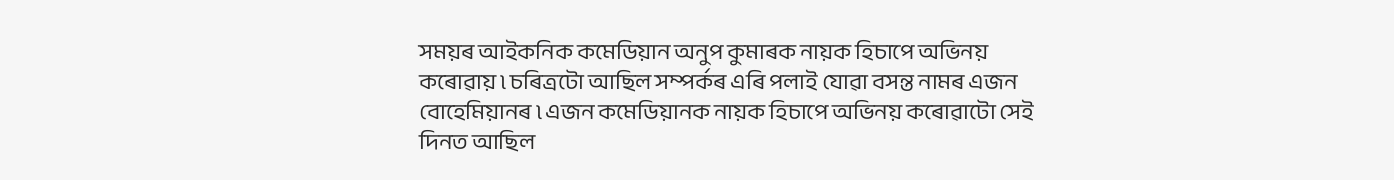সময়ৰ আইকনিক কমেডিয়ান অনুপ কুমাৰক নায়ক হিচাপে অভিনয় কৰোৱায় ৷ চৰিত্ৰটো আছিল সম্পৰ্কৰ এৰি পলাই যোৱা বসন্ত নামৰ এজন  বোহেমিয়ানৰ ৷ এজন কমেডিয়ানক নায়ক হিচাপে অভিনয় কৰোৱাটো সেই দিনত আছিল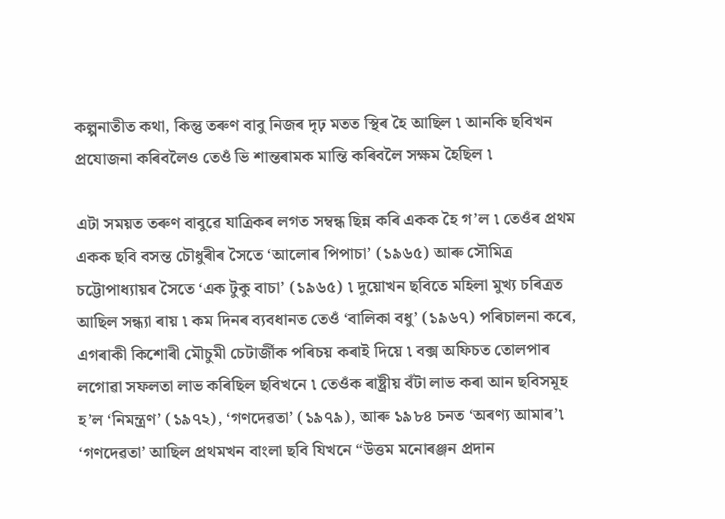কল্পনাতীত কথা, কিন্তু তৰুণ বাবু নিজৰ দৃঢ় মতত স্থিৰ হৈ আছিল ৷ আনকি ছবিখন প্ৰযোজনা কৰিবলৈও তেওঁ ভি শান্তৰামক মান্তি কৰিবলৈ সক্ষম হৈছিল ৷

এটা সময়ত তৰুণ বাবুৱে যাত্ৰিকৰ লগত সম্বন্ধ ছিন্ন কৰি একক হৈ গ’ল ৷ তেওঁৰ প্ৰথম একক ছবি বসন্ত চৌধুৰীৰ সৈতে ‘আলোৰ পিপাচা’ (১৯৬৫) আৰু সৌমিত্ৰ চট্টোপাধ্যায়ৰ সৈতে ‘এক টুকু বাচা’ (১৯৬৫) ৷ দুয়োখন ছবিতে মহিলা মুখ্য চৰিত্ৰত আছিল সন্ধ্যা ৰায় ৷ কম দিনৰ ব্যবধানত তেওঁ ‘বালিকা বধু’ (১৯৬৭) পৰিচালনা কৰে, এগৰাকী কিশোৰী মৌচুমী চেটাৰ্জীক পৰিচয় কৰাই দিয়ে ৷ বক্স অফিচত তোলপাৰ লগোৱা সফলতা লাভ কৰিছিল ছবিখনে ৷ তেওঁক ৰাষ্ট্ৰীয় বঁটা লাভ কৰা আন ছবিসমূহ হ’ল ‘নিমন্ত্ৰণ’ (১৯৭২), ‘গণদেৱতা’ (১৯৭৯), আৰু ১৯৮৪ চনত ‘অৰণ্য আমাৰ’৷ ‘গণদেৱতা’ আছিল প্ৰথমখন বাংলা ছবি যিখনে “উত্তম মনোৰঞ্জন প্ৰদান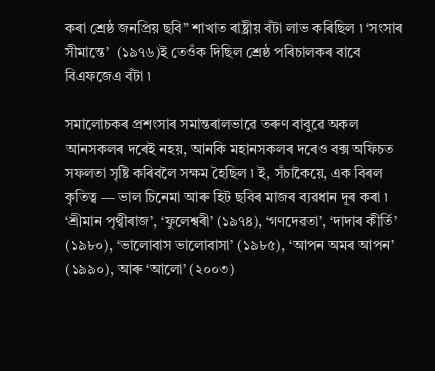কৰা শ্ৰেষ্ঠ জনপ্ৰিয় ছবি” শাখাত ৰাষ্ট্ৰীয় বঁটা লাভ কৰিছিল ৷ ‘সংসাৰ সীমান্তে’  (১৯৭৬)ই তেওঁক দিছিল শ্ৰেষ্ঠ পৰিচালকৰ বাবে বিএফজেএ বঁটা ৷

সমালোচকৰ প্ৰশংসাৰ সমান্তৰালভাৱে তৰুণ বাবুৱে অকল আনসকলৰ দৰেই নহয়, আনকি মহানসকলৰ দৰেও বক্স অফিচত সফলতা সৃষ্টি কৰিবলৈ সক্ষম হৈছিল ৷ ই, সঁচাকৈয়ে, এক বিৰল কৃতিত্ব — ভাল চিনেমা আৰু হিট ছবিৰ মাজৰ ব্যৱধান দূৰ কৰা ৷ ‘শ্ৰীমান পৃথ্বীৰাজ’, ‘ফুলেশ্বৰী’ (১৯৭৪), ‘গণদেৱতা’, ‘দাদাৰ কীৰ্তি’ (১৯৮০), ‘ভালোবাস ভালোবাসা’ (১৯৮৫), ‘আপন অমৰ আপন’ (১৯৯০), আৰু ‘আলো’ (২০০৩)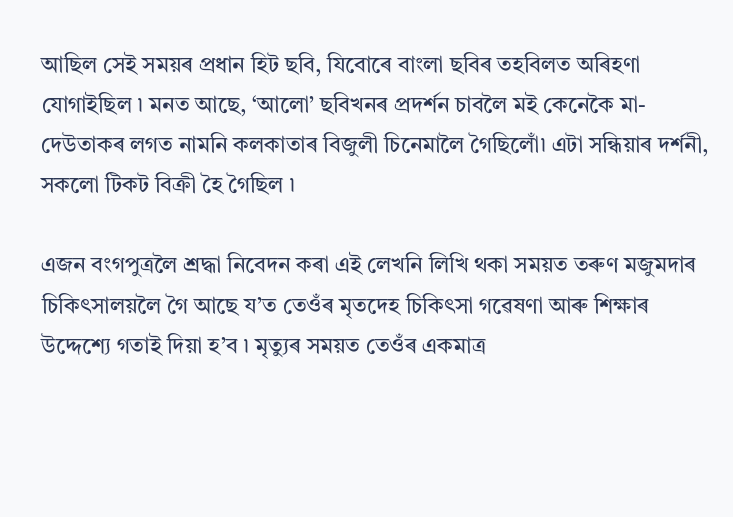আছিল সেই সময়ৰ প্ৰধান হিট ছবি, যিবোৰে বাংলা ছবিৰ তহবিলত অৰিহণা যোগাইছিল ৷ মনত আছে, ‘আলো’ ছবিখনৰ প্ৰদৰ্শন চাবলৈ মই কেনেকৈ মা-দেউতাকৰ লগত নামনি কলকাতাৰ বিজুলী চিনেমালৈ গৈছিলোঁ৷ এটা সন্ধিয়াৰ দৰ্শনী, সকলো টিকট বিক্ৰী হৈ গৈছিল ৷

এজন বংগপুত্ৰলৈ শ্ৰদ্ধা নিবেদন কৰা এই লেখনি লিখি থকা সময়ত তৰুণ মজুমদাৰ চিকিৎসালয়লৈ গৈ আছে য’ত তেওঁৰ মৃতদেহ চিকিৎসা গৱেষণা আৰু শিক্ষাৰ উদ্দেশ্যে গতাই দিয়া হ’ব ৷ মৃত্যুৰ সময়ত তেওঁৰ একমাত্ৰ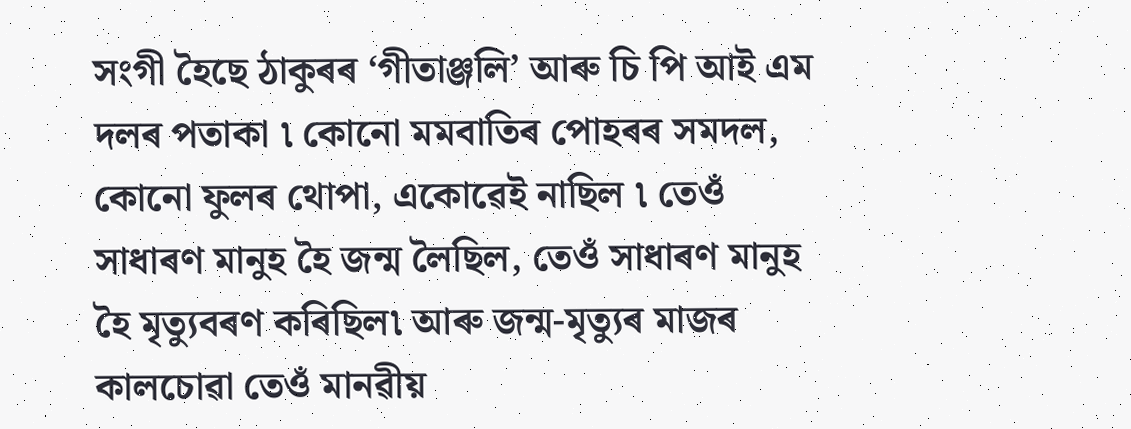সংগী হৈছে ঠাকুৰৰ ‘গীতাঞ্জলি’ আৰু চি পি আই এম দলৰ পতাকা ৷ কোনো মমবাতিৰ পোহৰৰ সমদল, কোনো ফুলৰ থোপা, একোৱেই নাছিল ৷ তেওঁ সাধাৰণ মানুহ হৈ জন্ম লৈছিল, তেওঁ সাধাৰণ মানুহ হৈ মৃত্যুবৰণ কৰিছিল৷ আৰু জন্ম-মৃত্যুৰ মাজৰ  কালচোৱা তেওঁ মানৱীয়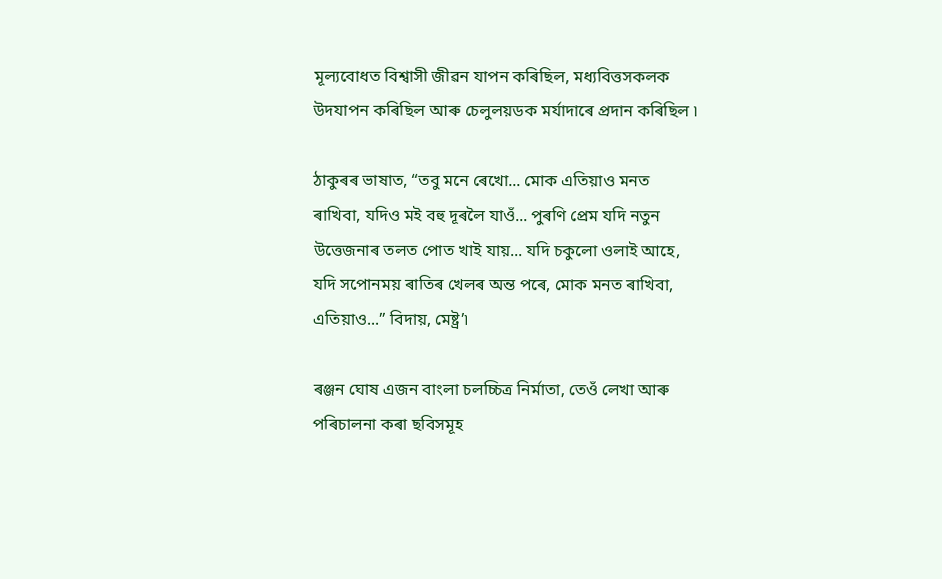মূল্যবোধত বিশ্বাসী জীৱন যাপন কৰিছিল, মধ্যবিত্তসকলক উদযাপন কৰিছিল আৰু চেলুলয়ডক মৰ্যাদাৰে প্ৰদান কৰিছিল ৷

ঠাকুৰৰ ভাষাত, “তবু মনে ৰেখো... মোক এতিয়াও মনত ৰাখিবা, যদিও মই বহু দূৰলৈ যাওঁ... পুৰণি প্ৰেম যদি নতুন উত্তেজনাৰ তলত পোত খাই যায়... যদি চকুলো ওলাই আহে, যদি সপোনময় ৰাতিৰ খেলৰ অন্ত পৰে, মোক মনত ৰাখিবা, এতিয়াও...” বিদায়, মেষ্ট্ৰ’৷

ৰঞ্জন ঘোষ এজন বাংলা চলচ্চিত্ৰ নিৰ্মাতা, তেওঁ লেখা আৰু পৰিচালনা কৰা ছবিসমূহ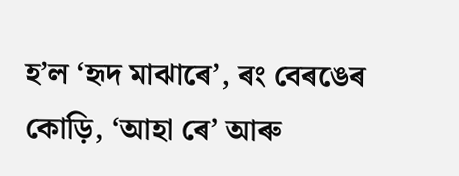হ’ল ‘হৃদ মাঝাৰে’, ৰং বেৰঙেৰ কোড়ি, ‘আহা ৰে’ আৰু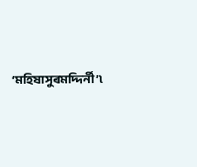‘মহিষাসুৰমদ্দিৰ্নী’৷